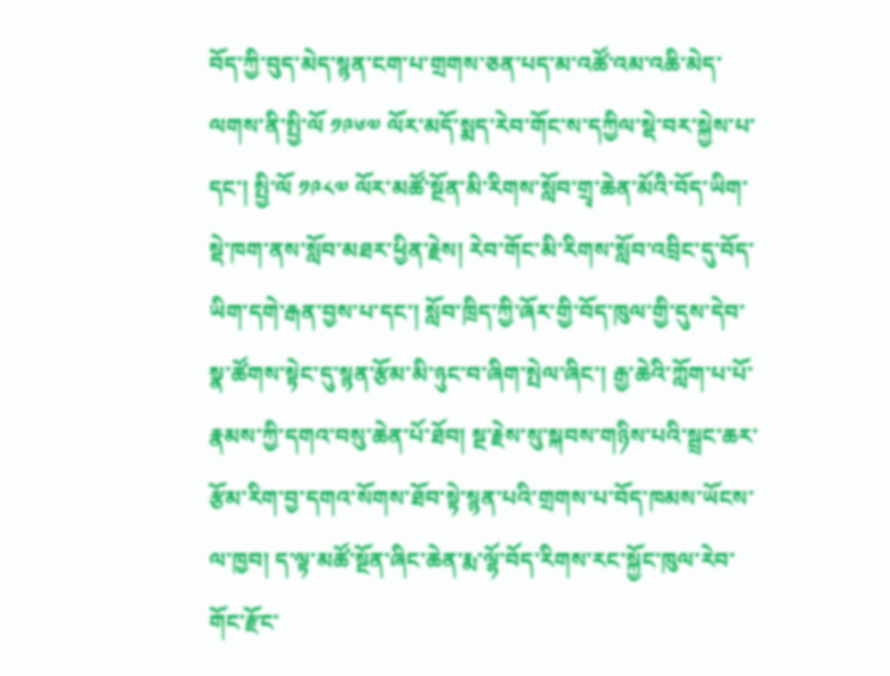བོད་ཀྱི་བུད་མེད་སྙན་ངག་པ་གྲགས་ཅན་པད་མ་འཚོ་འམ་འཆི་མེད་ལགས་ནི་སྤྱི་ལོ ༡༩༦༧ ལོར་མདོ་སྨད་རེབ་གོང་ས་དཀྱིལ་སྡེ་བར་སྐྱེས་པ་དང་། སྤྱི་ལོ ༡༩༨༧ ལོར་མཚོ་སྔོན་མི་རིགས་སློབ་གྲྭ་ཆེན་མོའི་བོད་ཡིག་སྡེ་ཁག་ནས་སློབ་མཐར་ཕྱིན་རྗེས། རེབ་གོང་མི་རིགས་སློབ་འབྲིང་དུ་བོད་ཡིག་དགེ་རྒན་བྱས་པ་དང་། སློབ་ཁྲིད་ཀྱི་ཞོར་གྱི་བོད་ཁུལ་གྱི་དུས་དེབ་སྣ་ཚོགས་སྟེང་དུ་སྙན་རྩོམ་མི་ཉུང་བ་ཞིག་སྤེལ་ཞིང་། རྒྱ་ཆེའི་ཀློག་པ་པོ་རྣམས་ཀྱི་དགའ་བསུ་ཆེན་པོ་ཐོབ། སྔ་རྗེས་སུ་སྐབས་གཉིས་པའི་སྦྲང་ཆར་རྩོམ་རིག་བྱ་དགའ་སོགས་ཐོབ་སྟེ་སྙན་པའི་གྲགས་པ་བོད་ཁམས་ཡོངས་ལ་ཁྱབ། ད་ལྟ་མཚོ་སྔོན་ཞིང་ཆེན་རྨ་ལྷོ་བོད་རིགས་རང་སྐྱོང་ཁུལ་རེབ་གོང་རྫོང་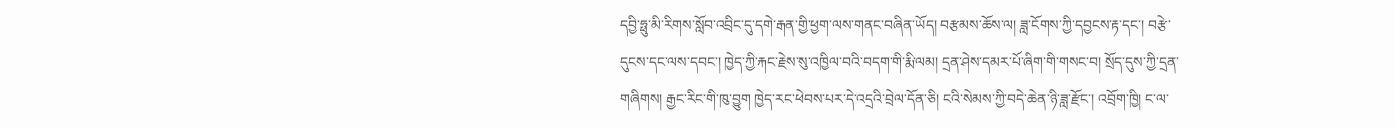དབྱི་ཧྥུ་མི་རིགས་སློབ་འབྲིང་དུ་དགེ་རྒན་གྱི་ཕྱག་ལས་གནང་བཞིན་ཡོད། བརྩམས་ཆོས་ལ། ཟླ་ངོགས་ཀྱི་དབྱངས་རྟ་དང་། བརྩེ་དུངས་དང་ལས་དབང་། ཁྱེད་ཀྱི་རྐང་རྗེས་སུ་འཁྱིལ་བའི་བདག་གི་རྨི་ལམ། དྲན་ཤེས་དམར་པོ་ཞིག་གི་གསང་བ། སྲོད་དུས་ཀྱི་དྲན་གཞིགས། རྒྱང་རིང་གི་ཁུ་བྱུག ཁྱེད་རང་ཕེབས་པར་དེ་འདྲའི་བྲེལ་དོན་ཅི། ངའི་སེམས་ཀྱི་བདེ་ཆེན་ཉི་ཟླ་རྫོང་། འབྲོག་ཁྱི། ང་ལ་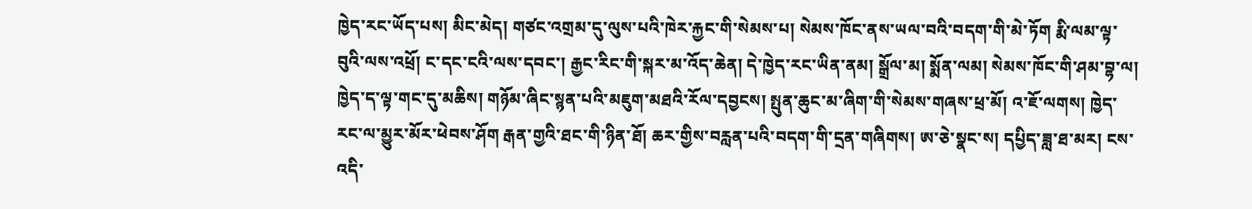ཁྱེད་རང་ཡོད་པས། མིང་མེད། གཙང་འགྲམ་དུ་ལུས་པའི་ཁེར་རྐྱང་གི་སེམས་པ། སེམས་ཁོང་ནས་ཡལ་བའི་བདག་གི་མེ་ཏོག རྨི་ལམ་ལྟ་བུའི་ལས་འཕྲོ། ང་དང་ངའི་ལས་དབང་། རྒྱང་རིང་གི་སྐར་མ་འོད་ཆེན། དེ་ཁྱེད་རང་ཡིན་ནམ། སྒྲོལ་མ། སྨོན་ལམ། སེམས་ཁོང་གི་ཤམ་བྷ་ལ། ཁྱེད་ད་ལྟ་གང་དུ་མཆིས། གཉོམ་ཞིང་སྙན་པའི་མཇུག་མཐའི་རོལ་དབྱངས། སྤུན་ཆུང་མ་ཞིག་གི་སེམས་གཞས་ཕྲ་མོ། འ་ཇོ་ལགས། ཁྱེད་རང་ལ་མྱུར་མོར་ཕེབས་ཤོག རྒན་གྱའི་ཐང་གི་ཉིན་ཐོ། ཆར་གྱིས་བརླན་པའི་བདག་གི་དྲན་གཞིགས། ཨ་ཅེ་སྣང་ས། དཔྱིད་ཟླ་ཐ་མར། ངས་འདི་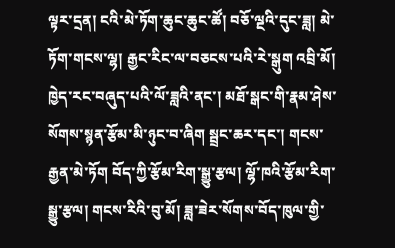ལྟར་དྲན། ངའི་མེ་ཏོག་ཆུང་ཆུང་ཚོ། བཅོ་ལྔའི་དུང་ཟླ། མེ་ཏོག་གངས་ལྷ། རྒྱང་རིང་ལ་བཅངས་པའི་རེ་སྒུག འབྲི་མོ། ཁྱེད་རང་བཞུད་པའི་ལོ་ཟླའི་ནང་། མཐོ་སྒང་གི་རྣམ་ཤེས་སོགས་སྙན་རྩོམ་མི་ཉུང་བ་ཞིག སྦྲང་ཆར་དང་། གངས་རྒྱན་མེ་ཏོག བོད་ཀྱི་རྩོམ་རིག་སྒྱུ་རྩལ། ལྷོ་ཁའི་རྩོམ་རིག་སྒྱུ་རྩལ། གངས་རིའི་བུ་མོ། ཟླ་ཟེར་སོགས་བོད་ཁུལ་གྱི་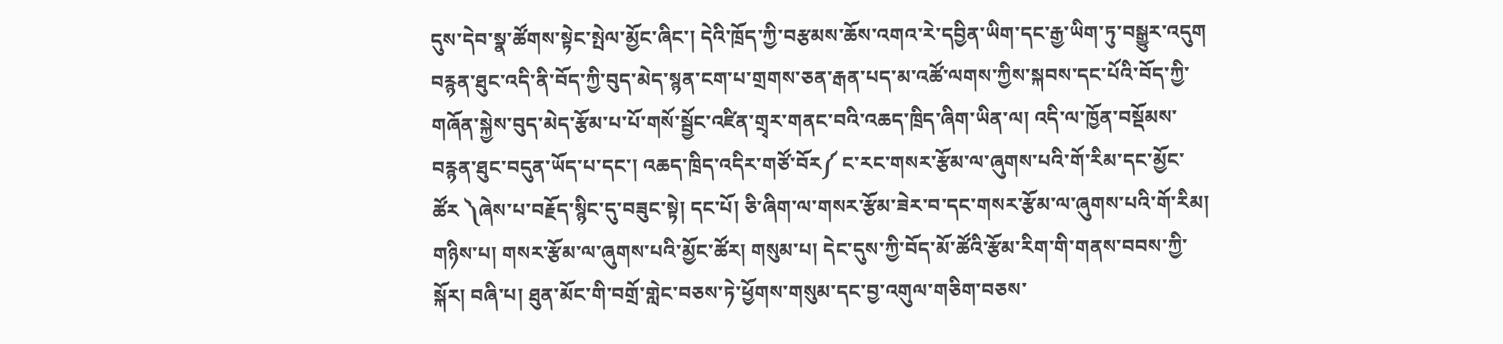དུས་དེབ་སྣ་ཚོགས་སྟེང་སྤེལ་མྱོང་ཞིང་། དེའི་ཁྲོད་ཀྱི་བརྩམས་ཆོས་འགའ་རེ་དབྱིན་ཡིག་དང་རྒྱ་ཡིག་ཏུ་བསྒྱུར་འདུག བརྙན་ཐུང་འདི་ནི་བོད་ཀྱི་བུད་མེད་སྙན་ངག་པ་གྲགས་ཅན་རྒན་པད་མ་འཚོ་ལགས་ཀྱིས་སྐབས་དང་པོའི་བོད་ཀྱི་གཞོན་སྐྱེས་བུད་མེད་རྩོམ་པ་པོ་གསོ་སྦྱོང་འཛིན་གྲྭར་གནང་བའི་འཆད་ཁྲིད་ཞིག་ཡིན་ལ། འདི་ལ་ཁྱོན་བསྡོམས་བརྙན་ཐུང་བདུན་ཡོད་པ་དང་། འཆད་ཁྲིད་འདིར་གཙོ་བོར༼ ང་རང་གསར་རྩོམ་ལ་ཞུགས་པའི་གོ་རིམ་དང་མྱོང་ཚོར ༽ཞེས་པ་བརྗོད་སྙིང་དུ་བཟུང་སྟེ། དང་པོ། ཅི་ཞིག་ལ་གསར་རྩོམ་ཟེར་བ་དང་གསར་རྩོམ་ལ་ཞུགས་པའི་གོ་རིམ། གཉིས་པ། གསར་རྩོམ་ལ་ཞུགས་པའི་མྱོང་ཚོར། གསུམ་པ། དེང་དུས་ཀྱི་བོད་མོ་ཚོའི་རྩོམ་རིག་གི་གནས་བབས་ཀྱི་སྐོར། བཞི་པ། ཐུན་མོང་གི་བགྲོ་གླེང་བཅས་ཏེ་ཕྱོགས་གསུམ་དང་བྱ་འགུལ་གཅིག་བཅས་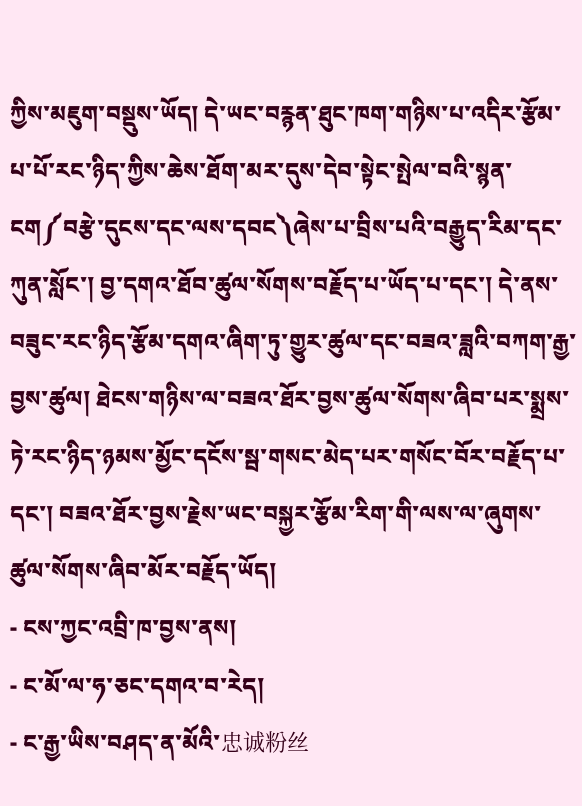ཀྱིས་མཇུག་བསྡུས་ཡོད། དེ་ཡང་བརྙན་ཐུང་ཁག་གཉིས་པ་འདིར་རྩོམ་པ་པོ་རང་ཉིད་ཀྱིས་ཆེས་ཐོག་མར་དུས་དེབ་སྟེང་སྤེལ་བའི་སྙན་ངག༼བརྩེ་དུངས་དང་ལས་དབང༽ཞེས་པ་བྲིས་པའི་བརྒྱུད་རིམ་དང་ཀུན་སློང་། བྱ་དགའ་ཐོབ་ཚུལ་སོགས་བརྗོད་པ་ཡོད་པ་དང་། དེ་ནས་བཟུང་རང་ཉིད་རྩོམ་དགའ་ཞིག་ཏུ་གྱུར་ཚུལ་དང་བཟའ་ཟླའི་བཀག་རྒྱ་བྱས་ཚུལ། ཐེངས་གཉིས་ལ་བཟའ་ཐོར་བྱས་ཚུལ་སོགས་ཞིབ་པར་སྨྲས་ཏེ་རང་ཉིད་ཉམས་མྱོང་དངོས་སྦ་གསང་མེད་པར་གསོང་བོར་བརྗོད་པ་དང་། བཟའ་ཐོར་བྱས་རྗེས་ཡང་བསྐྱར་རྩོམ་རིག་གི་ལས་ལ་ཞུགས་ཚུལ་སོགས་ཞིབ་མོར་བརྗོད་ཡོད།
- ངས་ཀྱང་འབྲི་ཁ་བྱས་ནས།
- ང་མོ་ལ་ཧ་ཅང་དགའ་བ་རེད།
- ང་རྒྱ་ཡིས་བཤད་ན་མོའི་忠诚粉丝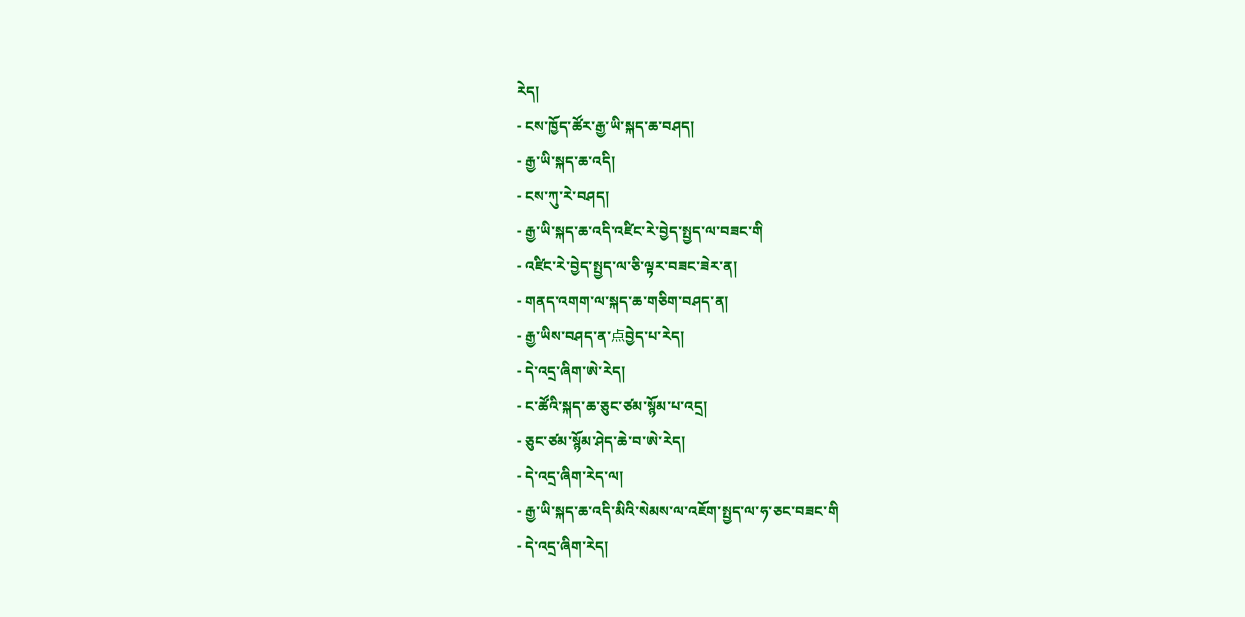རེད།
- ངས་ཁྱོད་ཚོར་རྒྱ་ཡི་སྐད་ཆ་བཤད།
- རྒྱ་ཡི་སྐད་ཆ་འདི།
- ངས་ཀུ་རེ་བཤད།
- རྒྱ་ཡི་སྐད་ཆ་འདི་འཛིང་རེ་བྱེད་སྤྱད་ལ་བཟང་གི
- འཛིང་རེ་བྱེད་སྤྱད་ལ་ཅི་ལྟར་བཟང་ཟེར་ན།
- གནད་འགག་ལ་སྐད་ཆ་གཅིག་བཤད་ན།
- རྒྱ་ཡིས་བཤད་ན་点བྱེད་པ་རེད།
- དེ་འདྲ་ཞིག་ཨེ་རེད།
- ང་ཚོའི་སྐད་ཆ་ཅུང་ཙམ་སྙོམ་པ་འདྲ།
- ཅུང་ཙམ་སྙོམ་ཤེད་ཆེ་བ་ཨེ་རེད།
- དེ་འདྲ་ཞིག་རེད་ལ།
- རྒྱ་ཡི་སྐད་ཆ་འདི་མིའི་སེམས་ལ་འཇོག་སྤྱད་ལ་ཧ་ཅང་བཟང་གི
- དེ་འདྲ་ཞིག་རེད།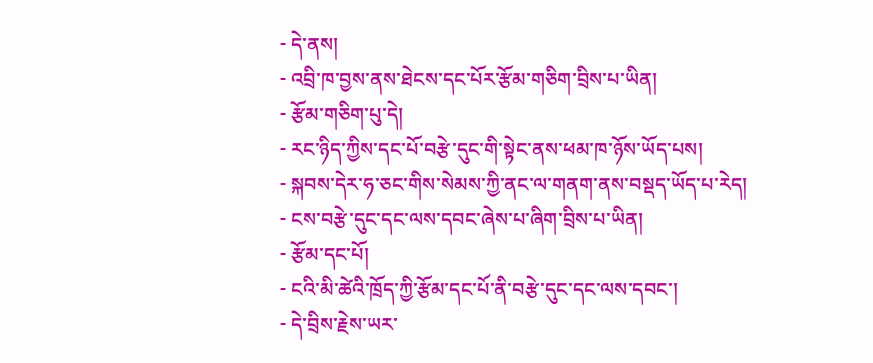- དེ་ནས།
- འབྲི་ཁ་བྱས་ནས་ཐེངས་དང་པོར་རྩོམ་གཅིག་བྲིས་པ་ཡིན།
- རྩོམ་གཅིག་པུ་དེ།
- རང་ཉིད་ཀྱིས་དང་པོ་བརྩེ་དུང་གི་སྟེང་ནས་ཕམ་ཁ་ཉོས་ཡོད་པས།
- སྐབས་དེར་ཧ་ཅང་གིས་སེམས་ཀྱི་ནང་ལ་གནག་ནས་བསྡད་ཡོད་པ་རེད།
- ངས་བརྩེ་དུང་དང་ལས་དབང་ཞེས་པ་ཞིག་བྲིས་པ་ཡིན།
- རྩོམ་དང་པོ།
- ངའི་མི་ཚེའི་ཁྲོད་ཀྱི་རྩོམ་དང་པོ་ནི་བརྩེ་དུང་དང་ལས་དབང་།
- དེ་བྲིས་རྗེས་ཡར་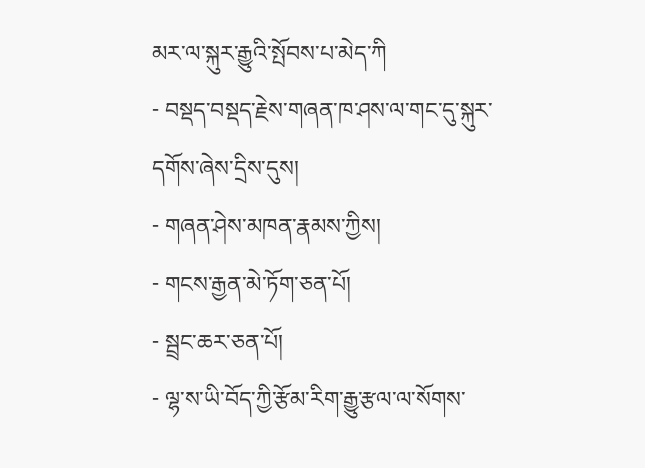མར་ལ་སྐུར་རྒྱུའི་སྤོབས་པ་མེད་ཀི
- བསྡད་བསྡད་རྗེས་གཞན་ཁ་ཤས་ལ་གང་དུ་སྐུར་དགོས་ཞེས་དྲིས་དུས།
- གཞན་ཤེས་མཁན་རྣམས་ཀྱིས།
- གངས་རྒྱན་མེ་ཏོག་ཅན་པོ།
- སྦྲང་ཆར་ཅན་པོ།
- ལྷ་ས་ཡི་བོད་ཀྱི་རྩོམ་རིག་རྒྱུ་རྩལ་ལ་སོགས་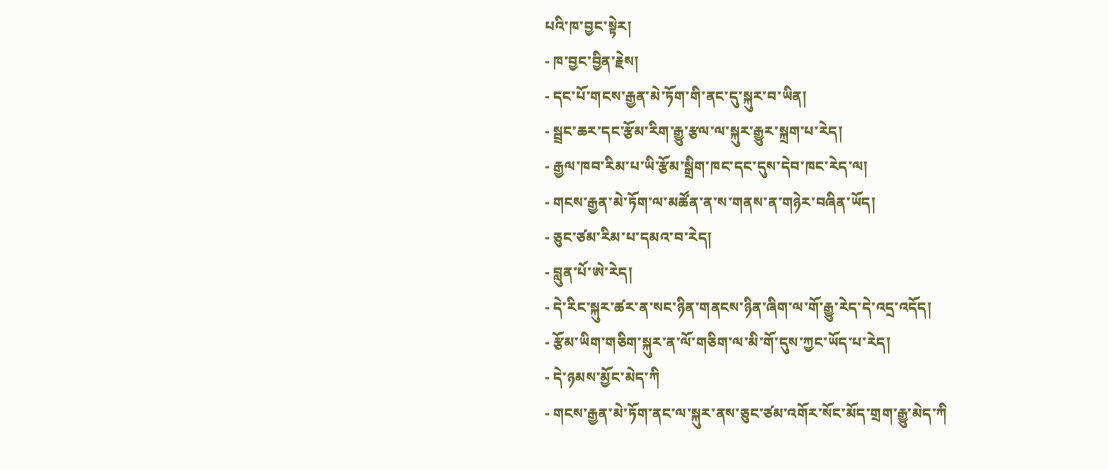པའི་ཁ་བྱང་སྟེར།
- ཁ་བྱང་བྱིན་རྗེས།
- དང་པོ་གངས་རྒྱན་མེ་ཏོག་གི་ནང་དུ་སྐུར་བ་ཡིན།
- སྦྲང་ཆར་དང་རྩོམ་རིག་རྒྱུ་རྩལ་ལ་སྐུར་རྒྱུར་སྐྲག་པ་རེད།
- རྒྱལ་ཁབ་རིམ་པ་ཡི་རྩོམ་སྒྲིག་ཁང་དང་དུས་དེབ་ཁང་རེད་ལ།
- གངས་རྒྱན་མེ་ཏོག་ལ་མཚོན་ན་ས་གནས་ན་གཉེར་བཞིན་ཡོད།
- ཅུང་ཙམ་རིམ་པ་དམའ་བ་རེད།
- བླུན་པོ་ཨེ་རེད།
- དེ་རིང་སྐུར་ཚར་ན་སང་ཉིན་གནངས་ཉིན་ཞིག་ལ་གོ་རྒྱུ་རེད་དེ་འདྲ་འདོད།
- རྩོམ་ཡིག་གཅིག་སྐུར་ན་ལོ་གཅིག་ལ་མི་གོ་དུས་ཀྱང་ཡོད་པ་རེད།
- དེ་ཉམས་མྱོང་མེད་ཀི
- གངས་རྒྱན་མེ་ཏོག་ནང་ལ་སྐུར་ནས་ཅུང་ཙམ་འགོར་སོང་མོད་གྲག་རྒྱུ་མེད་ཀི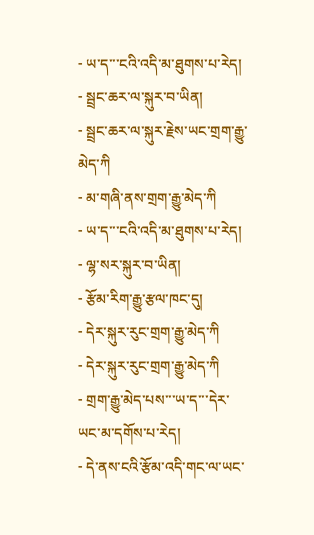- ཡ་ད་་་ངའི་འདི་མ་ཐུགས་པ་རེད།
- སྦྲང་ཆར་ལ་སྐུར་བ་ཡིན།
- སྦྲང་ཆར་ལ་སྐུར་རྗེས་ཡང་གྲག་རྒྱུ་མེད་ཀི
- མ་གཞི་ནས་གྲག་རྒྱུ་མེད་ཀི
- ཡ་ད་་་ངའི་འདི་མ་ཐུགས་པ་རེད།
- ལྷ་སར་སྐུར་བ་ཡིན།
- རྩོམ་རིག་རྒྱུ་རྩལ་ཁང་དུ།
- དེར་སྐུར་རུང་གྲག་རྒྱུ་མེད་ཀི
- དེར་སྐུར་རུང་གྲག་རྒྱུ་མེད་ཀི
- གྲག་རྒྱུ་མེད་པས་་་ཡ་ད་་་དེར་ཡང་མ་དགོས་པ་རེད།
- དེ་ནས་ངའི་རྩོམ་འདི་གང་ལ་ཡང་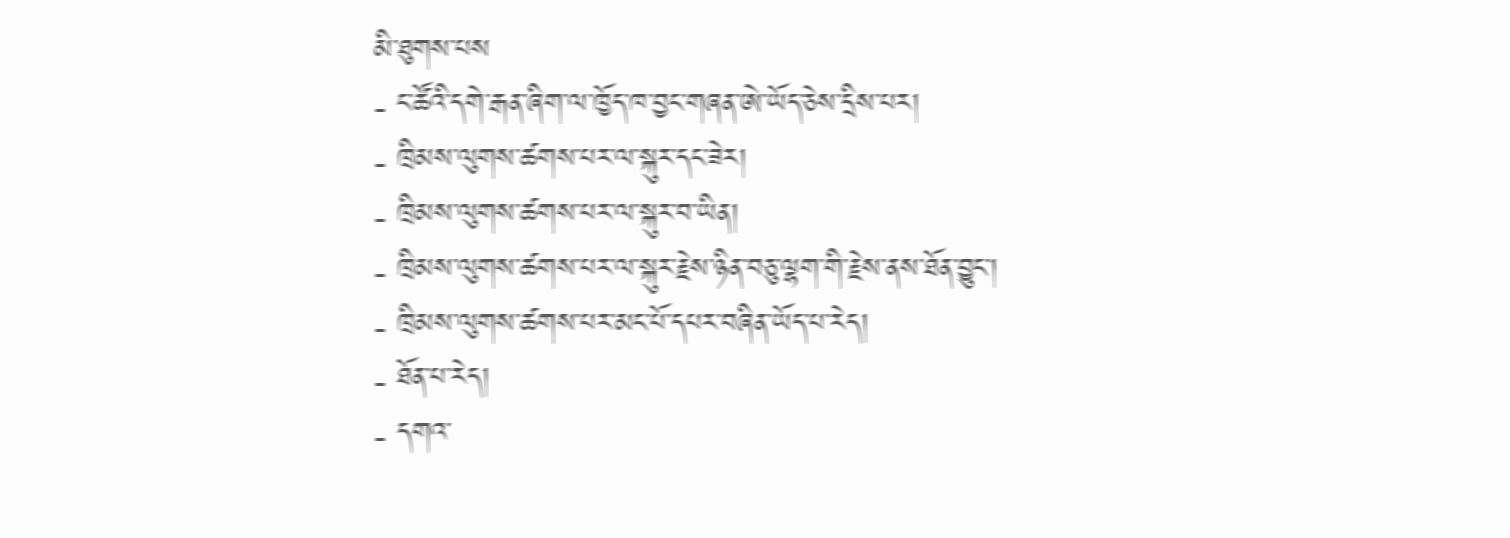མི་ཐུགས་པས
- ང་ཚོའི་དགེ་རྒན་ཞིག་ལ་ཁྱོད་ཁ་བྱང་གཞན་ཨེ་ཡོད་ཅེས་དྲིས་པར།
- ཁྲིམས་ལུགས་ཚགས་པར་ལ་སྐུར་དང་ཟེར།
- ཁྲིམས་ལུགས་ཚགས་པར་ལ་སྐུར་བ་ཡིན།
- ཁྲིམས་ལུགས་ཚགས་པར་ལ་སྐུར་རྗེས་ཉིན་བཅུ་ལྷག་གི་རྗེས་ནས་ཐོན་བྱུང་།
- ཁྲིམས་ལུགས་ཚགས་པར་མང་པོ་དཔར་བཞིན་ཡོད་པ་རེད།
- ཐོན་པ་རེད།
- དགའ་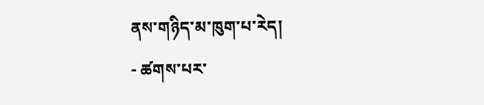ནས་གཉིད་མ་ཁུག་པ་རེད།
- ཚགས་པར་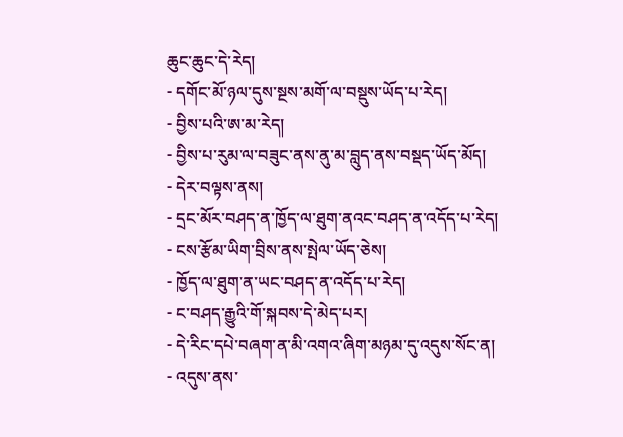ཆུང་ཆུང་དེ་རེད།
- དགོང་མོ་ཉལ་དུས་སྔས་མགོ་ལ་བསྡུས་ཡོད་པ་རེད།
- བྱིས་པའི་ཨ་མ་རེད།
- བྱིས་པ་རུམ་ལ་བཟུང་ནས་ནུ་མ་བླུད་ནས་བསྡད་ཡོད་མོད།
- དེར་བལྟས་ནས།
- དྲང་མོར་བཤད་ན་ཁྱོད་ལ་ཐུག་ནའང་བཤད་ན་འདོད་པ་རེད།
- ངས་རྩོམ་ཡིག་བྲིས་ནས་སྤེལ་ཡོད་ཅེས།
- ཁྱོད་ལ་ཐུག་ན་ཡང་བཤད་ན་འདོད་པ་རེད།
- ང་བཤད་རྒྱུའི་གོ་སྐབས་དེ་མེད་པར།
- དེ་རིང་དཔེ་བཞག་ན་མི་འགའ་ཞིག་མཉམ་དུ་འདུས་སོང་ན།
- འདུས་ནས་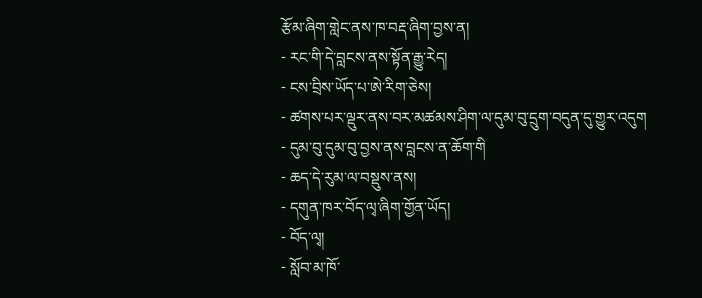རྩོམ་ཞིག་གླེང་ནས་ཁ་བརྡ་ཞིག་བྱས་ན།
- རང་གི་དེ་བླངས་ནས་སྟོན་རྒྱུ་རེད།
- ངས་བྲིས་ཡོད་པ་ཨེ་རིག་ཅེས།
- ཚགས་པར་ལྡུར་ནས་བར་མཚམས་ཤིག་ལ་དུམ་བུ་དྲུག་བདུན་དུ་གྱུར་འདུག
- དུམ་བུ་དུམ་བུ་བྱས་ནས་བླངས་ན་ཆོག་གི
- ཆད་དེ་རུམ་ལ་བསྡུས་ནས།
- དགུན་ཁར་བོད་ལྭ་ཞིག་གྱོན་ཡོད།
- བོད་ལྭ།
- སློབ་མ་ཁོ་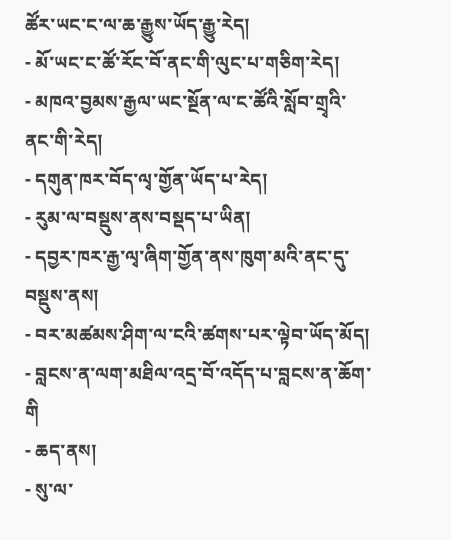ཚོར་ཡང་ང་ལ་ཆ་རྒྱུས་ཡོད་རྒྱུ་རེད།
- མོ་ཡང་ང་ཚོ་རོང་བོ་ནང་གི་ལུང་པ་གཅིག་རེད།
- མཁའ་བྱམས་རྒྱལ་ཡང་སྔོན་ལ་ང་ཚོའི་སློབ་གྲྭའི་ནང་གི་རེད།
- དགུན་ཁར་བོད་ལྭ་གྱོན་ཡོད་པ་རེད།
- རུམ་ལ་བསྡུས་ནས་བསྡད་པ་ཡིན།
- དབྱར་ཁར་རྒྱ་ལྭ་ཞིག་གྱོན་ནས་ཁུག་མའི་ནང་དུ་བསྡུས་ནས།
- བར་མཚམས་ཤིག་ལ་ངའི་ཚགས་པར་ལྟེབ་ཡོད་མོད།
- བླངས་ན་ལག་མཐིལ་འདྲ་བོ་འདོད་པ་བླངས་ན་ཆོག་གི
- ཆད་ནས།
- སུ་ལ་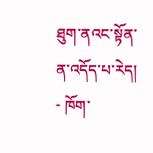ཐུག་ནའང་སྟོན་ན་འདོད་པ་རེད།
- ཁོག་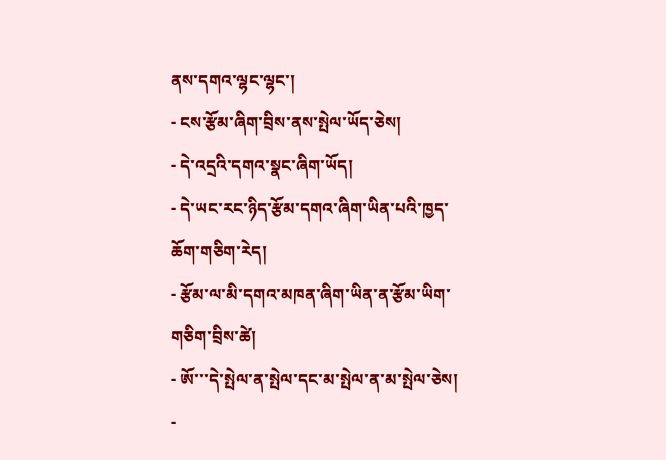ནས་དགའ་ལྷང་ལྷང་།
- ངས་རྩོམ་ཞིག་བྲིས་ནས་སྤེལ་ཡོད་ཅེས།
- དེ་འདྲའི་དགའ་སྣང་ཞིག་ཡོད།
- དེ་ཡང་རང་ཉིད་རྩོམ་དགའ་ཞིག་ཡིན་པའི་ཁྱད་ཆོག་གཅིག་རེད།
- རྩོམ་ལ་མི་དགའ་མཁན་ཞིག་ཡིན་ན་རྩོམ་ཡིག་གཅིག་བྲིས་ཚེ།
- ཨོ་་་དེ་སྤེལ་ན་སྤེལ་དང་མ་སྤེལ་ན་མ་སྤེལ་ཅེས།
-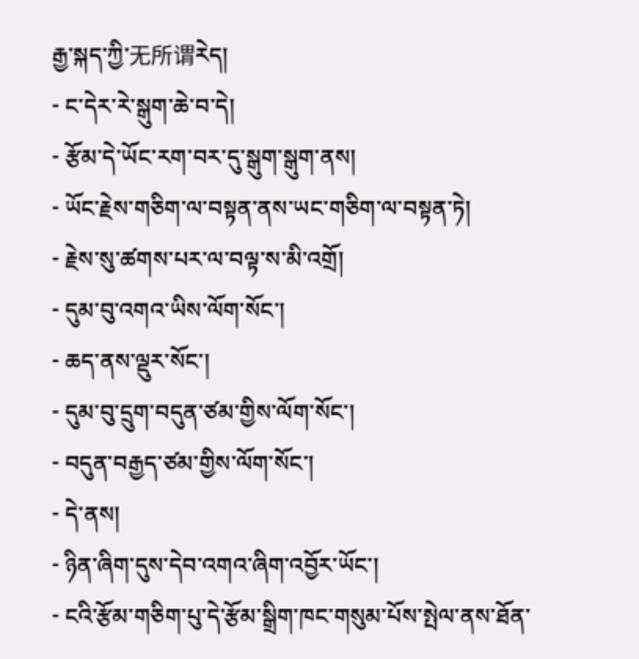རྒྱ་སྐད་ཀྱི་无所谓རེད།
- ང་དེར་རེ་སྒུག་ཆེ་བ་དེ།
- རྩོམ་དེ་ཡོང་རག་བར་དུ་སྒུག་སྒུག་ནས།
- ཡོང་རྗེས་གཅིག་ལ་བསྟན་ནས་ཡང་གཅིག་ལ་བསྟན་ཏེ།
- རྗེས་སུ་ཚགས་པར་ལ་བལྟ་ས་མི་འགྲོ།
- དུམ་བུ་འགའ་ཡིས་ལོག་སོང་།
- ཆད་ནས་ལྡུར་སོང་།
- དུམ་བུ་དྲུག་བདུན་ཙམ་གྱིས་ལོག་སོང་།
- བདུན་བརྒྱད་ཙམ་གྱིས་ལོག་སོང་།
- དེ་ནས།
- ཉིན་ཞིག་དུས་དེབ་འགའ་ཞིག་འབྱོར་ཡོང་།
- ངའི་རྩོམ་གཅིག་པུ་དེ་རྩོམ་སྒྲིག་ཁང་གསུམ་པོས་སྤེལ་ནས་ཐོན་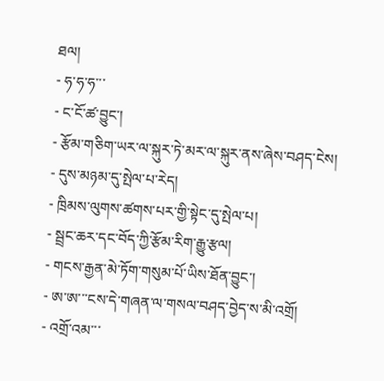ཐལ།
- ཧ་ཧ་ཧ་་་
- ང་ངོ་ཚ་བྱུང་།
- རྩོམ་གཅིག་ཡར་ལ་སྐུར་ཏེ་མར་ལ་སྐུར་ནས་ཞེས་བཤད་ངེས།
- དུས་མཉམ་དུ་སྤེལ་པ་རེད།
- ཁྲིམས་ལུགས་ཚགས་པར་གྱི་སྟེང་དུ་སྤེལ་པ།
- སྦྲང་ཆར་དང་བོད་ཀྱི་རྩོམ་རིག་རྒྱུ་རྩལ།
- གངས་རྒྱན་མེ་ཏོག་གསུམ་པོ་ཡིས་ཐོན་བྱུང་།
- ཨ་ཨ་་་ངས་དེ་གཞན་ལ་གསལ་བཤད་བྱེད་ས་མི་འགྲོ།
- འགྲོ་འམ་་་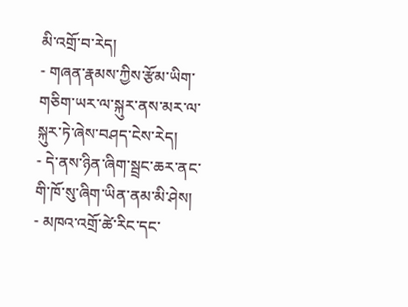མི་འགྲོ་བ་རེད།
- གཞན་རྣམས་ཀྱིས་རྩོམ་ཡིག་གཅིག་ཡར་ལ་སྐུར་ནས་མར་ལ་སྐུར་ཏེ་ཞེས་བཤད་ངེས་རེད།
- དེ་ནས་ཉིན་ཞིག་སྦྲང་ཆར་ནང་གི་ཁོ་སུ་ཞིག་ཡིན་ནམ་མི་ཤེས།
- མཁའ་འགྲོ་ཚེ་རིང་དང་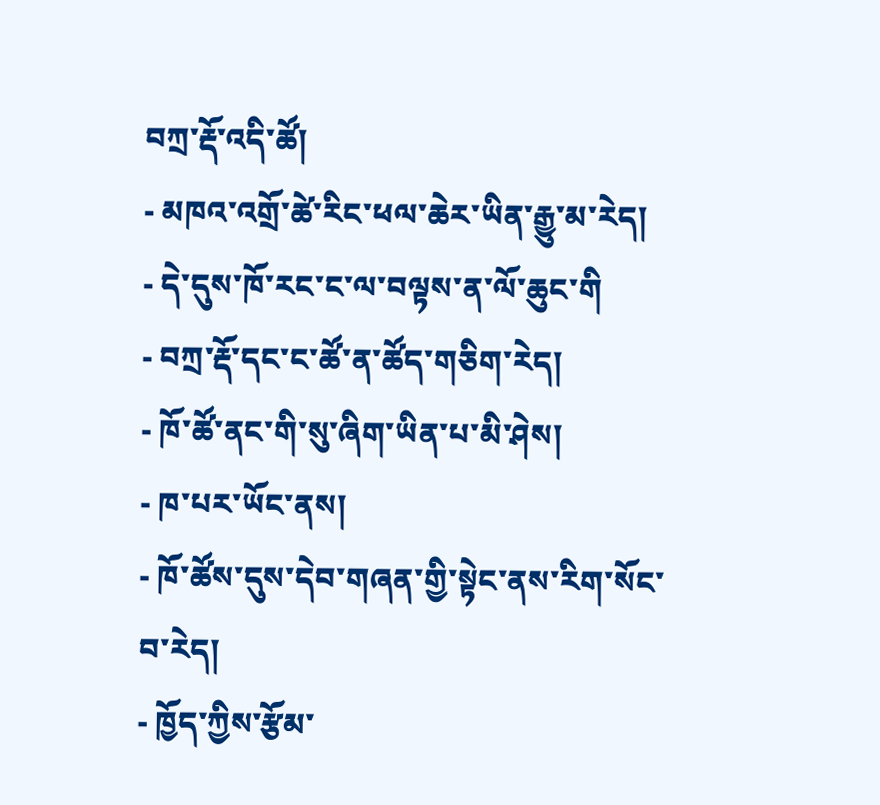བཀྲ་རྡོ་འདི་ཚོ།
- མཁའ་འགྲོ་ཚེ་རིང་ཕལ་ཆེར་ཡིན་རྒྱུ་མ་རེད།
- དེ་དུས་ཁོ་རང་ང་ལ་བལྟས་ན་ལོ་ཆུང་གི
- བཀྲ་རྡོ་དང་ང་ཚོ་ན་ཚོད་གཅིག་རེད།
- ཁོ་ཚོ་ནང་གི་སུ་ཞིག་ཡིན་པ་མི་ཤེས།
- ཁ་པར་ཡོང་ནས།
- ཁོ་ཚོས་དུས་དེབ་གཞན་གྱི་སྟེང་ནས་རིག་སོང་བ་རེད།
- ཁྱོད་ཀྱིས་རྩོམ་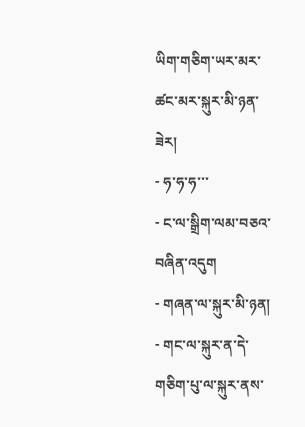ཡིག་གཅིག་ཡར་མར་ཚང་མར་སྐུར་མི་ཉན་ཟེར།
- ཧ་ཧ་ཧ་་་
- ང་ལ་སྒྲིག་ལམ་བཅའ་བཞིན་འདུག
- གཞན་ལ་སྐུར་མི་ཉན།
- གང་ལ་སྐུར་ན་དེ་གཅིག་པུ་ལ་སྐུར་ནས་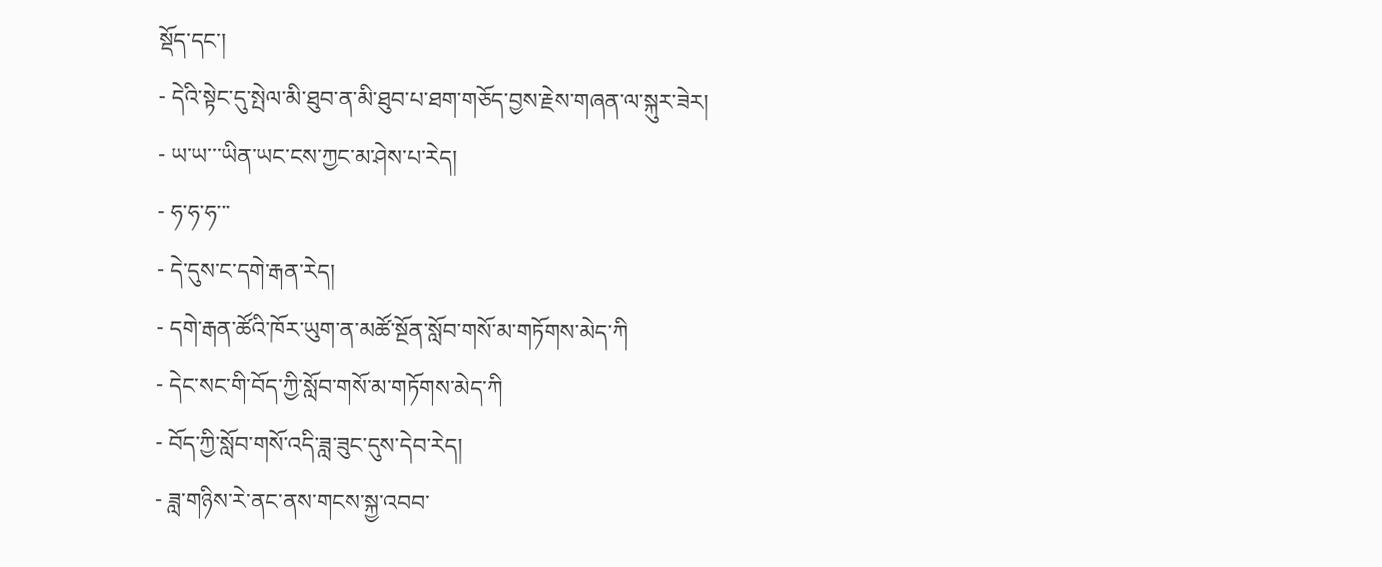སྡོད་དང་།
- དེའི་སྟེང་དུ་སྤེལ་མི་ཐུབ་ན་མི་ཐུབ་པ་ཐག་གཅོད་བྱས་རྗེས་གཞན་ལ་སྐུར་ཟེར།
- ཡ་ཡ་་་ཡིན་ཡང་ངས་ཀྱང་མ་ཤེས་པ་རེད།
- ཧ་ཧ་ཧ་་་
- དེ་དུས་ང་དགེ་རྒན་རེད།
- དགེ་རྒན་ཚོའི་ཁོར་ཡུག་ན་མཚོ་སྔོན་སློབ་གསོ་མ་གཏོགས་མེད་ཀི
- དེང་སང་གི་བོད་ཀྱི་སློབ་གསོ་མ་གཏོགས་མེད་ཀི
- བོད་ཀྱི་སློབ་གསོ་འདི་ཟླ་ཟུང་དུས་དེབ་རེད།
- ཟླ་གཉིས་རེ་ནང་ནས་གངས་སྐྱ་འབབ་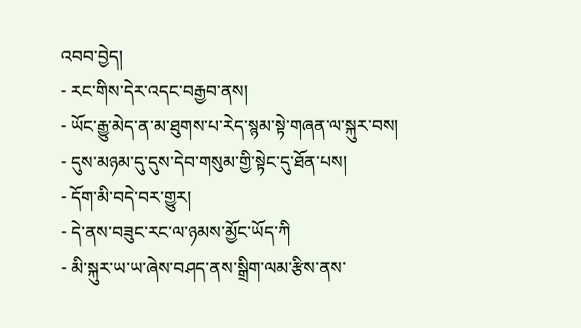འབབ་བྱེད།
- རང་གིས་དེར་འདང་བརྒྱབ་ནས།
- ཡོང་རྒྱུ་མེད་ན་མ་ཐུགས་པ་རེད་སྙམ་སྟེ་གཞན་ལ་སྐུར་བས།
- དུས་མཉམ་དུ་དུས་དེབ་གསུམ་གྱི་སྟེང་དུ་ཐོན་པས།
- དོག་མི་བདེ་བར་གྱུར།
- དེ་ནས་བཟུང་རང་ལ་ཉམས་མྱོང་ཡོད་ཀི
- མི་སྐུར་ཡ་ཡ་ཞེས་བཤད་ནས་སྒྲིག་ལམ་རྩིས་ནས་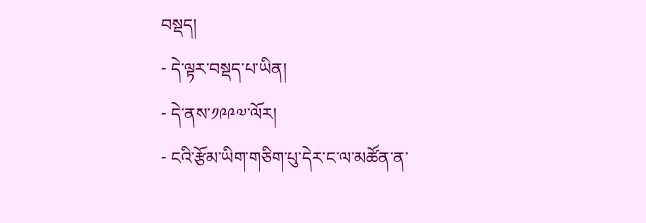བསྡད།
- དེ་ལྟར་བསྡད་པ་ཡིན།
- དེ་ནས་༡༩༩༧་ལོར།
- ངའི་རྩོམ་ཡིག་གཅིག་པུ་དེར་ང་ལ་མཚོན་ན་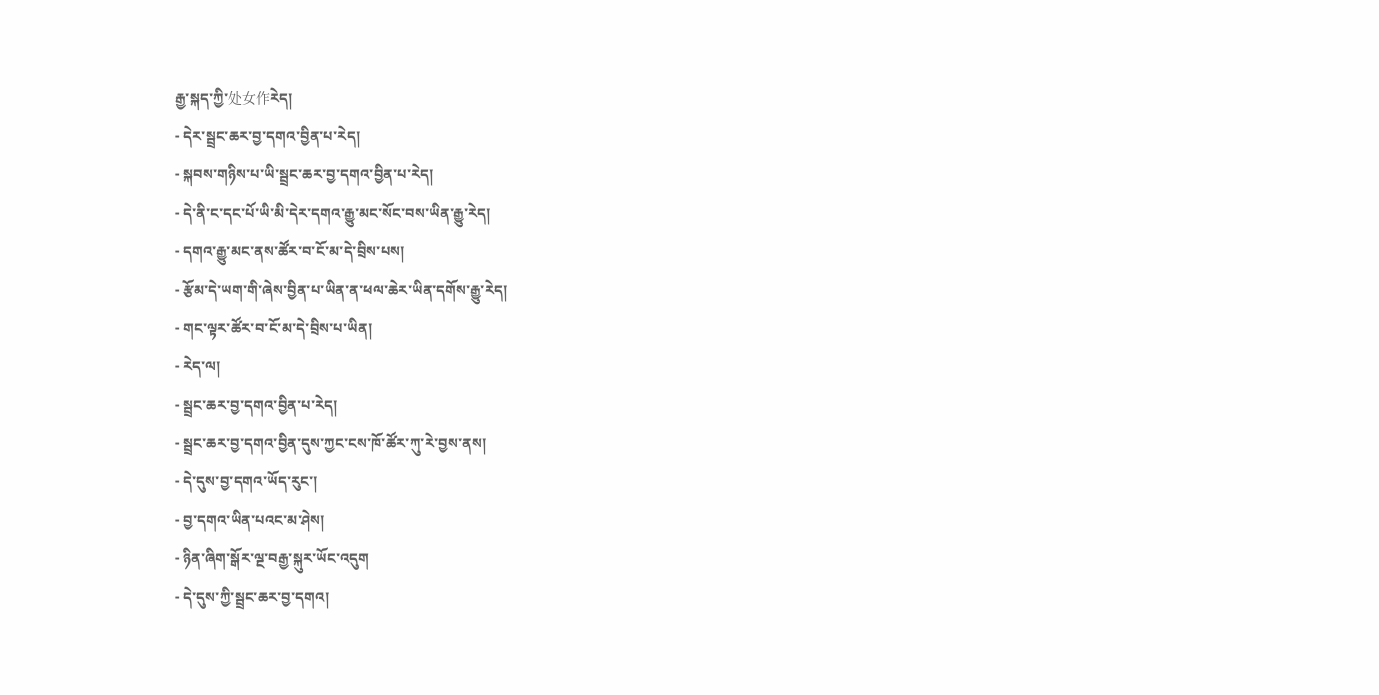རྒྱ་སྐད་ཀྱི་处女作རེད།
- དེར་སྦྲང་ཆར་བྱ་དགའ་བྱིན་པ་རེད།
- སྐབས་གཉིས་པ་ཡི་སྦྲང་ཆར་བྱ་དགའ་བྱིན་པ་རེད།
- དེ་ནི་ང་དང་པོ་ཡི་མི་དེར་དགའ་རྒྱུ་མང་སོང་བས་ཡིན་རྒྱུ་རེད།
- དགའ་རྒྱུ་མང་ནས་ཚོར་བ་ངོ་མ་དེ་བྲིས་པས།
- རྩོམ་དེ་ཡག་གི་ཞེས་བྱིན་པ་ཡིན་ན་ཕལ་ཆེར་ཡིན་དགོས་རྒྱུ་རེད།
- གང་ལྟར་ཚོར་བ་ངོ་མ་དེ་བྲིས་པ་ཡིན།
- རེད་ལ།
- སྦྲང་ཆར་བྱ་དགའ་བྱིན་པ་རེད།
- སྦྲང་ཆར་བྱ་དགའ་བྱིན་དུས་ཀྱང་ངས་ཁོ་ཚོར་ཀུ་རེ་བྱས་ནས།
- དེ་དུས་བྱ་དགའ་ཡོད་རུང་།
- བྱ་དགའ་ཡིན་པའང་མ་ཤེས།
- ཉིན་ཞིག་སྒོར་ལྔ་བརྒྱ་སྐུར་ཡོང་འདུག
- དེ་དུས་ཀྱི་སྦྲང་ཆར་བྱ་དགའ།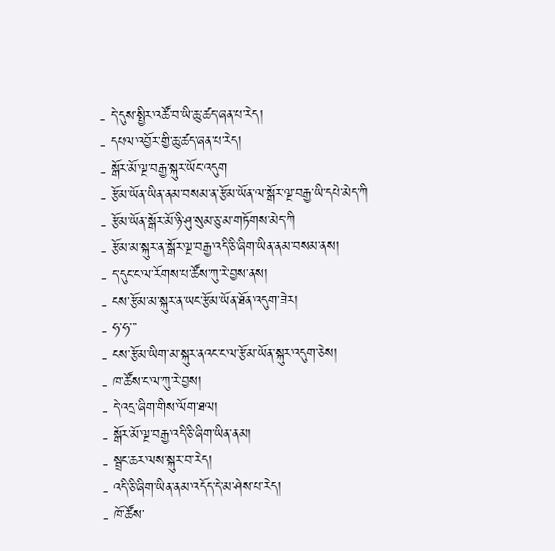- དེ་དུས་སྤྱིར་འཚོ་བ་ཡི་ཆུ་ཚད་ཞན་པ་རེད།
- དཔལ་འབྱོར་གྱི་ཆུ་ཚད་ཞན་པ་རེད།
- སྒོར་མོ་ལྔ་བརྒྱ་སྐུར་ཡོང་འདུག
- རྩོམ་ཡོན་ཡིན་ནམ་བསམ་ན་རྩོམ་ཡོན་ལ་སྒོར་ལྔ་བརྒྱ་ཡི་དཔེ་མེད་ཀི
- རྩོམ་ཡོན་སྒོར་མོ་ཉི་ཤུ་སུམ་ཅུ་མ་གཏོགས་མེད་ཀི
- རྩོམ་མ་སྐུར་ན་སྒོར་ལྔ་བརྒྱ་འདི་ཅི་ཞིག་ཡིན་ནམ་བསམ་ནས།
- ད་དུང་ང་ལ་རོགས་པ་ཚོས་ཀུ་རེ་བྱས་ནས།
- ངས་རྩོམ་མ་སྐུར་ན་ཡང་རྩོམ་ཡོན་ཐོན་འདུག་ཟེར།
- ཧ་ཧ་་་
- ངས་རྩོམ་ཡིག་མ་སྐུར་ནའང་ང་ལ་རྩོམ་ཡོན་སྐུར་འདུག་ཅེས།
- ཁ་ཚོས་ང་ལ་ཀུ་རེ་བྱས།
- དེ་འདྲ་ཞིག་གིས་ལོག་ཐལ།
- སྒོར་མོ་ལྔ་བརྒྱ་འདི་ཅི་ཞིག་ཡིན་ནམ།
- སྦྲང་ཆར་ལས་སྐུར་བ་རེད།
- འདི་ཅི་ཞིག་ཡིན་ནམ་འདོད་དེ་མ་ཤེས་པ་རེད།
- ཁོ་ཚོས་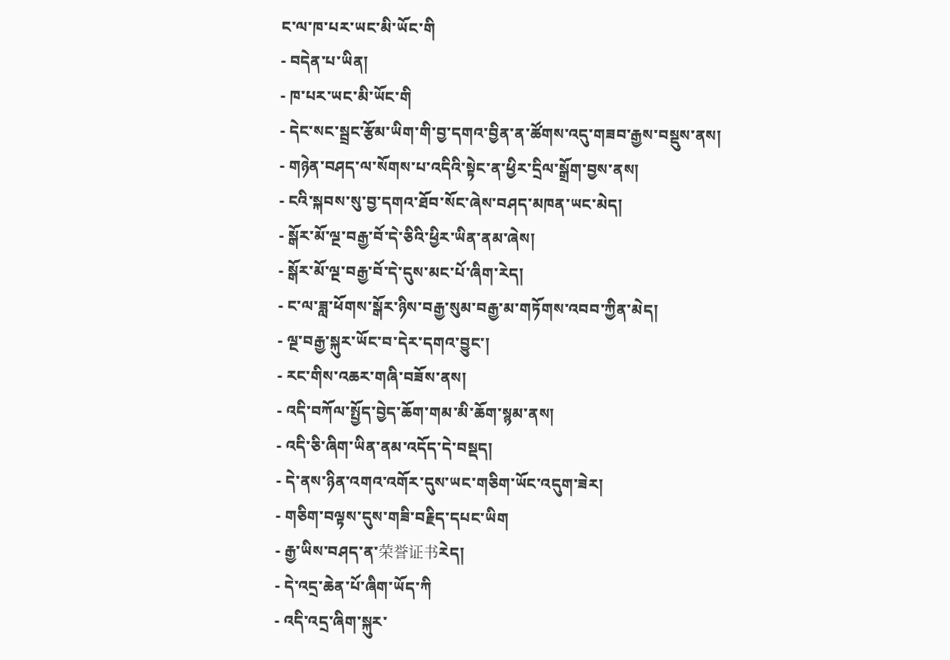ང་ལ་ཁ་པར་ཡང་མི་ཡོང་གི
- བདེན་པ་ཡིན།
- ཁ་པར་ཡང་མི་ཡོང་གི
- དེང་སང་སྦྲང་རྩོམ་ཡིག་གི་བྱ་དགའ་བྱིན་ན་ཚོགས་འདུ་གཟབ་རྒྱས་བསྡུས་ནས།
- གཉེན་བཤད་ལ་སོགས་པ་འདིའི་སྟེང་ན་ཕྱིར་དྲིལ་སྒྲོག་བྱས་ནས།
- ངའི་སྐབས་སུ་བྱ་དགའ་ཐོབ་སོང་ཞེས་བཤད་མཁན་ཡང་མེད།
- སྒོར་མོ་ལྔ་བརྒྱ་བོ་དེ་ཅིའི་ཕྱིར་ཡིན་ནམ་ཞེས།
- སྒོར་མོ་ལྔ་བརྒྱ་བོ་དེ་དུས་མང་པོ་ཞིག་རེད།
- ང་ལ་ཟླ་ཕོགས་སྒོར་ཉིས་བརྒྱ་སུམ་བརྒྱ་མ་གཏོགས་འབབ་ཀྱིན་མེད།
- ལྔ་བརྒྱ་སྐུར་ཡོང་བ་དེར་དགའ་བྱུང་།
- རང་གིས་འཆར་གཞི་བཟོས་ནས།
- འདི་བཀོལ་སྤྱོད་བྱེད་ཆོག་གམ་མི་ཆོག་སྙམ་ནས།
- འདི་ཅི་ཞིག་ཡིན་ནམ་འདོད་དེ་བསྡད།
- དེ་ནས་ཉིན་འགའ་འགོར་དུས་ཡང་གཅིག་ཡོང་འདུག་ཟེར།
- གཅིག་བལྟས་དུས་གཟི་བརྗིད་དཔང་ཡིག
- རྒྱ་ཡིས་བཤད་ན་荣誉证书རེད།
- དེ་འདྲ་ཆེན་པོ་ཞིག་ཡོད་ཀི
- འདི་འདྲ་ཞིག་སྐུར་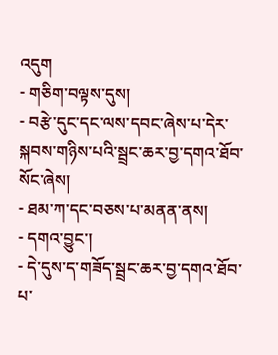འདུག
- གཅིག་བལྟས་དུས།
- བརྩེ་དུང་དང་ལས་དབང་ཞེས་པ་དེར་སྐབས་གཉིས་པའི་སྦྲང་ཆར་བྱ་དགའ་ཐོབ་སོང་ཞེས།
- ཐམ་ཀ་དང་བཅས་པ་མནན་ནས།
- དགའ་བྱུང་།
- དེ་དུས་ད་གཟོད་སྦྲང་ཆར་བྱ་དགའ་ཐོབ་པ་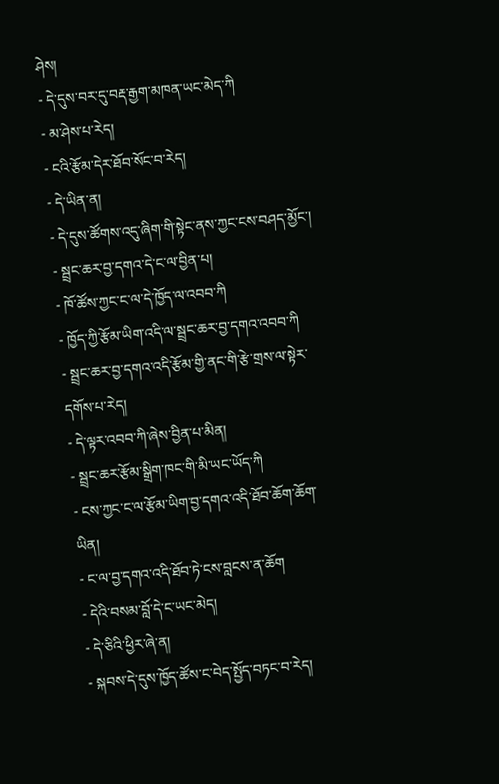ཤེས།
- དེ་དུས་བར་དུ་བརྡ་རྒྱག་མཁན་ཡང་མེད་ཀི
- མ་ཤེས་པ་རེད།
- ངའི་རྩོམ་དེར་ཐོབ་སོང་བ་རེད།
- དེ་ཡིན་ན།
- དེ་དུས་ཚོགས་འདུ་ཞིག་གི་སྟེང་ནས་ཀྱང་ངས་བཤད་མྱོང་།
- སྦྲང་ཆར་བྱ་དགའ་དེ་ང་ལ་བྱིན་པ།
- ཁོ་ཚོས་ཀྱང་ང་ལ་དེ་ཁྱོད་ལ་འབབ་ཀི
- ཁྱོད་ཀྱི་རྩོམ་ཡིག་འདི་ལ་སྦྲང་ཆར་བྱ་དགའ་འབབ་ཀི
- སྦྲང་ཆར་བྱ་དགའ་འདི་རྩོམ་གྱི་ནང་གི་རྩེ་གྲས་ལ་སྟེར་དགོས་པ་རེད།
- དེ་ལྟར་འབབ་ཀི་ཞེས་བྱིན་པ་མིན།
- སྦྲང་ཆར་རྩོམ་སྒྲིག་ཁང་གི་མི་ཡང་ཡོད་ཀི
- ངས་ཀྱང་ང་ལ་རྩོམ་ཡིག་བྱ་དགའ་འདི་ཐོབ་ཆོག་ཆོག་ཡིན།
- ང་ལ་བྱ་དགའ་འདི་ཐོབ་ཏེ་ངས་བླངས་ན་ཆོག
- དེའི་བསམ་བློ་དེ་ང་ཡང་མེད།
- དེ་ཅིའི་ཕྱིར་ཞེ་ན།
- སྐབས་དེ་དུས་ཁྱོད་ཚོས་ང་བེད་སྤྱོད་བཏང་བ་རེད།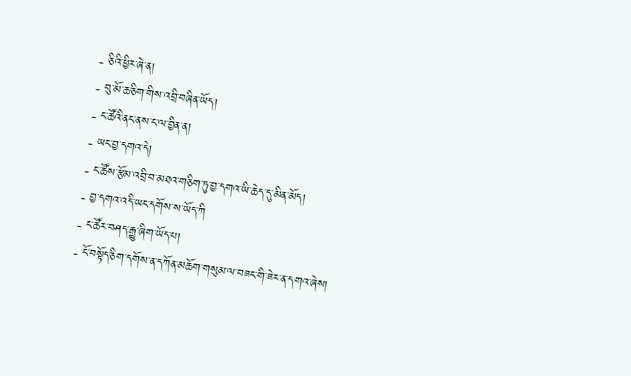- ཅིའི་ཕྱིར་ཞེ་ན།
- བུ་མོ་ཆ་ཅིག་གིས་འབྲི་བཞིན་ཡོད།
- ང་ཚོའི་ནང་ནས་ང་ལ་བྱིན་ན།
- ཡང་བྱ་དགའ་དེ།
- ང་ཚོས་རྩོམ་འབྲི་བ་མཐའ་གཅིག་ཏུ་བྱ་དགའ་ཡི་ཆེད་དུ་མིན་མོད།
- བྱ་དགའ་འདི་ཡང་དགོས་ས་ཡོད་ཀི
- ང་ཚོར་བཤད་རྒྱུ་ཞིག་ཡོད་པ།
- ངོ་བསྟོད་ཅིག་དགོས་ན་དཀོན་མཆོག་གསུམ་ལ་བཟང་གི་ཟེར་ན་དགའ་ཞེས།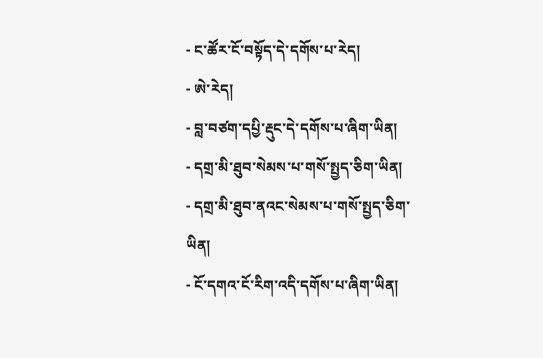- ང་ཚོར་ངོ་བསྟོད་དེ་དགོས་པ་རེད།
- ཨེ་རེད།
- བླ་བཙག་དཔྱི་རྡུང་དེ་དགོས་པ་ཞིག་ཡིན།
- དགྲ་མི་ཐུབ་སེམས་པ་གསོ་སྤྱད་ཅིག་ཡིན།
- དགྲ་མི་ཐུབ་ནའང་སེམས་པ་གསོ་སྤྱད་ཅིག་ཡིན།
- ངོ་དགའ་ངོ་རིག་འདི་དགོས་པ་ཞིག་ཡིན།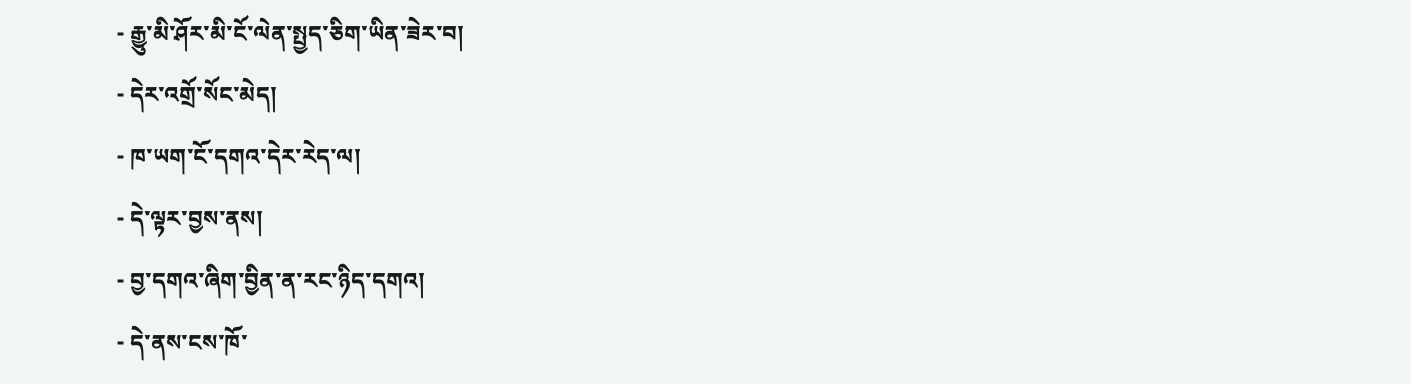- རྒྱུ་མི་ཤོར་མི་ངོ་ལེན་སྤྱད་ཅིག་ཡིན་ཟེར་བ།
- དེར་འགྲོ་སོང་མེད།
- ཁ་ཡག་ངོ་དགའ་དེར་རེད་ལ།
- དེ་ལྟར་བྱས་ནས།
- བྱ་དགའ་ཞིག་བྱིན་ན་རང་ཉིད་དགའ།
- དེ་ནས་ངས་ཁོ་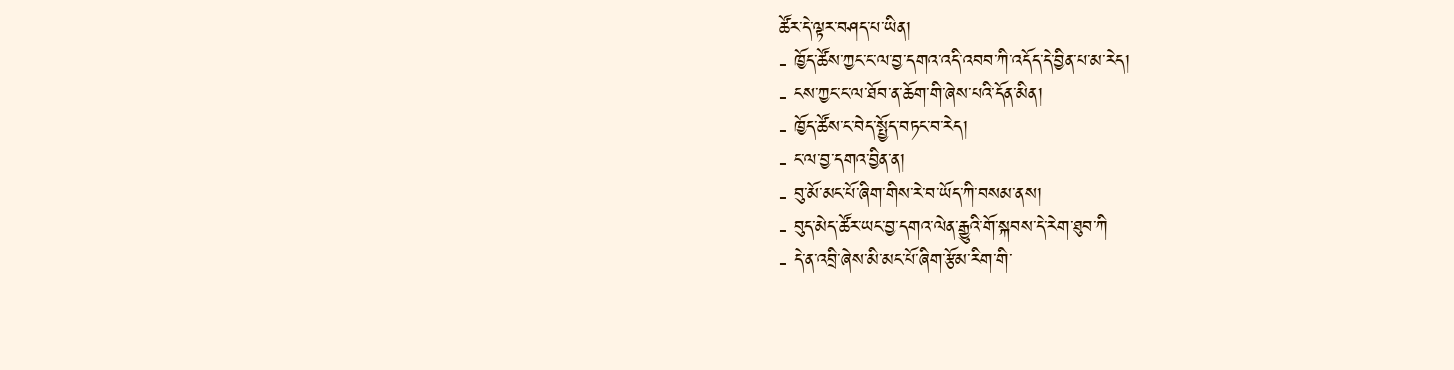ཚོར་དེ་ལྟར་བཤད་པ་ཡིན།
- ཁྱོད་ཚོས་ཀྱང་ང་ལ་བྱ་དགའ་འདི་འབབ་ཀི་འདོད་དེ་བྱིན་པ་མ་རེད།
- ངས་ཀྱང་ང་ལ་ཐོབ་ན་ཆོག་གི་ཞེས་པའི་དོན་མིན།
- ཁྱོད་ཚོས་ང་བེད་སྤྱོད་བཏང་བ་རེད།
- ང་ལ་བྱ་དགའ་བྱིན་ན།
- བུ་མོ་མང་པོ་ཞིག་གིས་རེ་བ་ཡོད་ཀི་བསམ་ནས།
- བུད་མེད་ཚོར་ཡང་བྱ་དགའ་ལེན་རྒྱུའི་གོ་སྐབས་དེ་རེག་ཐུབ་ཀི
- དེ་ན་འབྲི་ཞེས་མི་མང་པོ་ཞིག་རྩོམ་རིག་གི་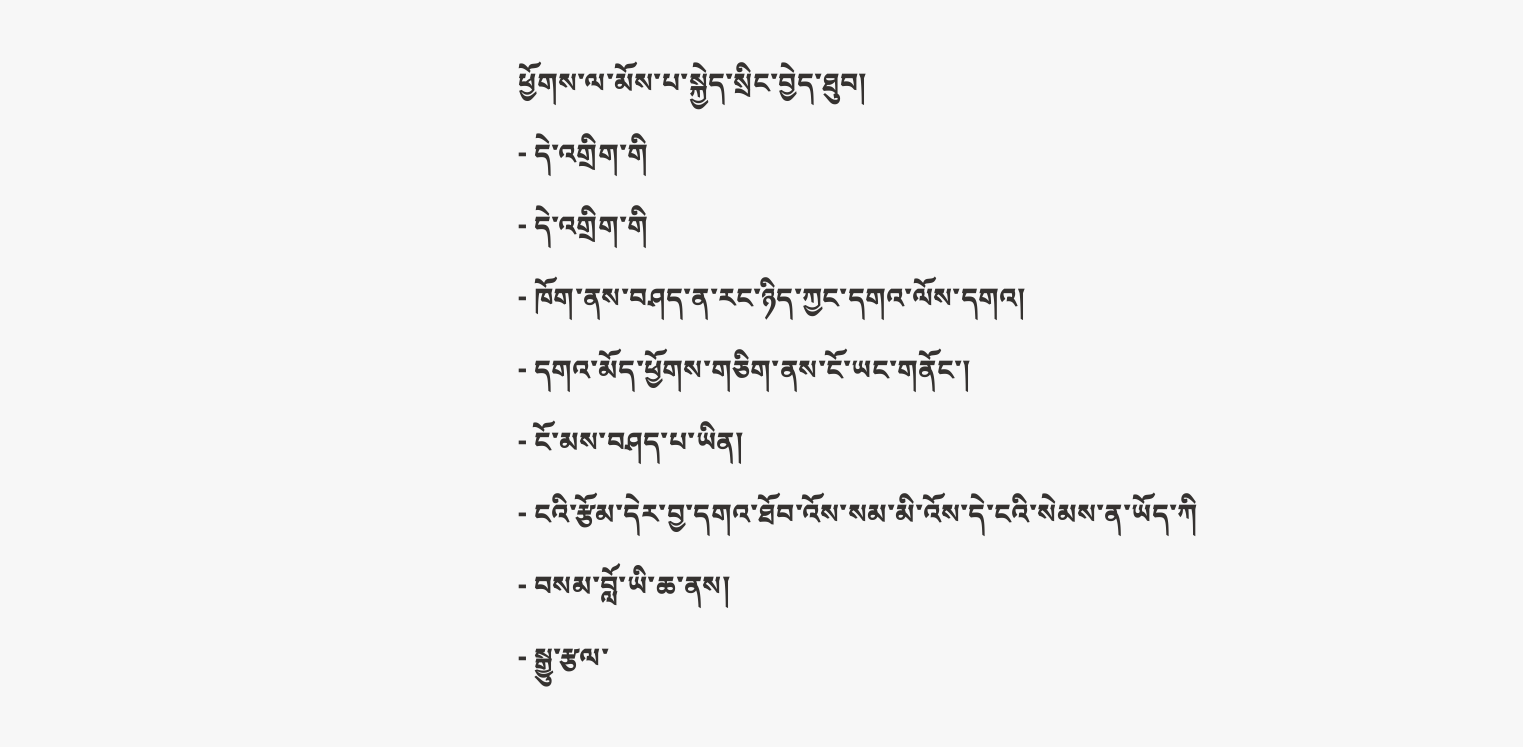ཕྱོགས་ལ་མོས་པ་སྐྱེད་སྲིང་བྱེད་ཐུབ།
- དེ་འགྲིག་གི
- དེ་འགྲིག་གི
- ཁོག་ནས་བཤད་ན་རང་ཉིད་ཀྱང་དགའ་ལོས་དགའ།
- དགའ་མོད་ཕྱོགས་གཅིག་ནས་ངོ་ཡང་གནོང་།
- ངོ་མས་བཤད་པ་ཡིན།
- ངའི་རྩོམ་དེར་བྱ་དགའ་ཐོབ་འོས་སམ་མི་འོས་དེ་ངའི་སེམས་ན་ཡོད་ཀི
- བསམ་བློ་ཡི་ཆ་ནས།
- སྒྱུ་རྩལ་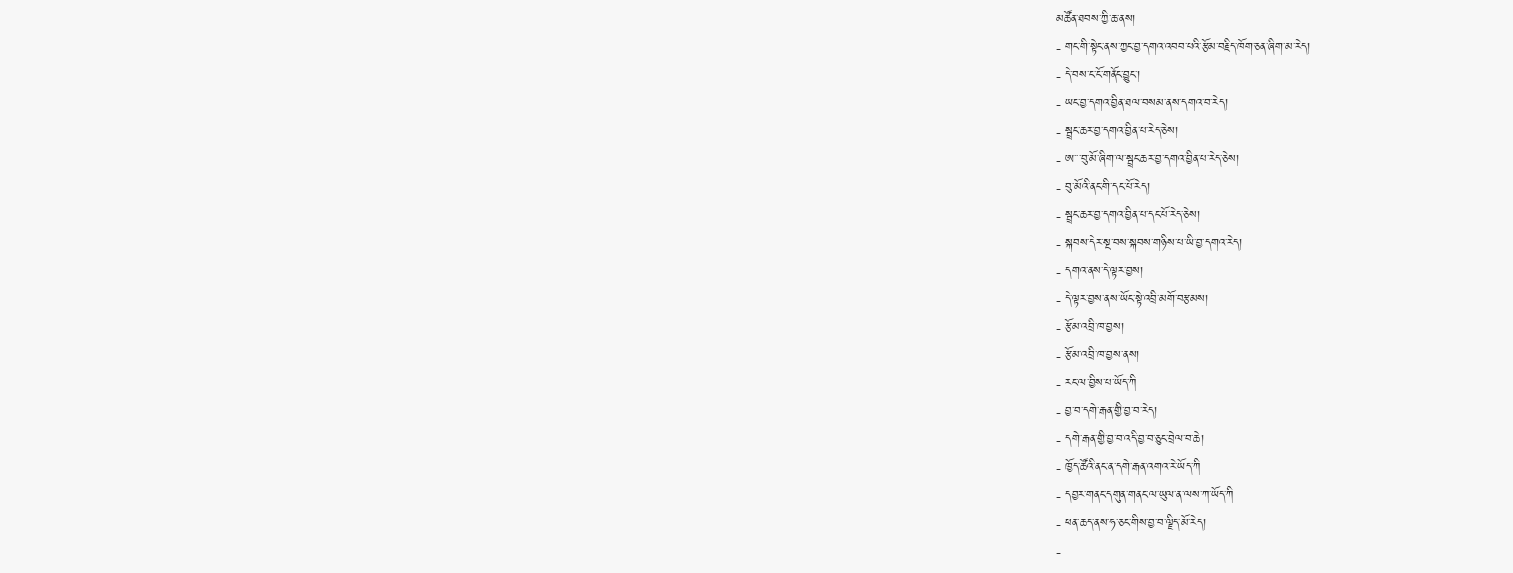མཚོན་ཐབས་ཀྱི་ཆ་ནས།
- གང་གི་སྟེང་ནས་ཀྱང་བྱ་དགའ་འབབ་པའི་རྩོམ་བརྗིད་ཁོག་ཅན་ཞིག་མ་རེད།
- དེ་བས་ང་ངོ་གནོང་བྱུང་།
- ཡང་བྱ་དགའ་བྱིན་ཐལ་བསམ་ནས་དགའ་བ་རེད།
- སྦྲང་ཆར་བྱ་དགའ་བྱིན་པ་རེད་ཅེས།
- ཨ་་་བུ་མོ་ཞིག་ལ་སྦྲང་ཆར་བྱ་དགའ་བྱིན་པ་རེད་ཅེས།
- བུ་མོའི་ནང་གི་དང་པོ་རེད།
- སྦྲང་ཆར་བྱ་དགའ་བྱིན་པ་དང་པོ་རེད་ཅེས།
- སྐབས་དེར་སྔ་བས་སྐབས་གཉིས་པ་ཡི་བྱ་དགའ་རེད།
- དགའ་ནས་དེ་ལྟར་བྱས།
- དེ་ལྟར་བྱས་ནས་ཡོང་སྟེ་འབྲི་མགོ་བརྩམས།
- རྩོམ་འབྲི་ཁ་བྱས།
- རྩོམ་འབྲི་ཁ་བྱས་ནས།
- རང་ལ་བྱིས་པ་ཡོད་ཀི
- བྱ་བ་དགེ་རྒན་གྱི་བྱ་བ་རེད།
- དགེ་རྒན་གྱི་བྱ་བ་འདི་བྱ་བ་ཅུང་བྲེལ་བ་ཆེ།
- ཁྱོད་ཚོའི་ནང་ན་དགེ་རྒན་འགའ་རེ་ཡོད་ཀི
- དབྱར་གནང་དགུན་གནང་ལ་ཡུལ་ན་ལས་ཀ་ཡོད་ཀི
- ཕན་ཆད་ནས་ཧ་ཅང་གིས་བྱ་བ་ལྗིད་མོ་རེད།
-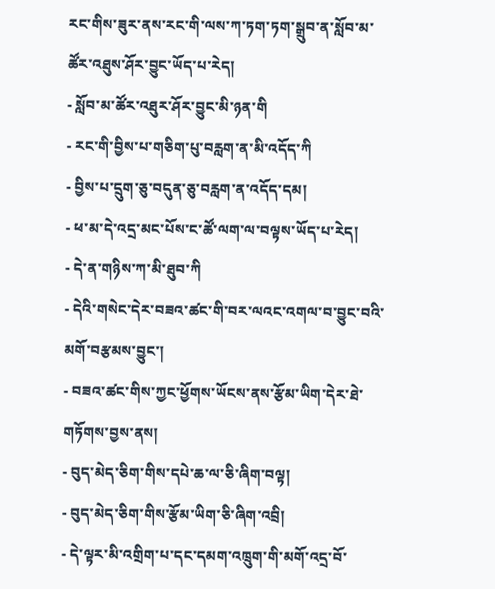རང་གིས་ཟུར་ནས་རང་གི་ལས་ཀ་ཏག་ཏག་སྒྲུབ་ན་སློབ་མ་ཚོར་འཐུས་ཤོར་བྱུང་ཡོད་པ་རེད།
- སློབ་མ་ཚོར་འཐུར་ཤོར་བྱུང་མི་ཉན་གི
- རང་གི་བྱིས་པ་གཅིག་པུ་བརླག་ན་མི་འདོད་ཀི
- བྱིས་པ་དྲུག་ཅུ་བདུན་ཅུ་བརླག་ན་འདོད་དམ།
- ཕ་མ་དེ་འདྲ་མང་པོས་ང་ཚོ་ལག་ལ་བལྟས་ཡོད་པ་རེད།
- དེ་ན་གཉིས་ཀ་མི་ཐུབ་ཀི
- དེའི་གསེང་དེར་བཟའ་ཚང་གི་བར་ལའང་འགལ་བ་བྱུང་བའི་མགོ་བརྩམས་བྱུང་།
- བཟའ་ཚང་གིས་ཀྱང་ཕྱོགས་ཡོངས་ནས་རྩོམ་ཡིག་དེར་ཐེ་གཏོགས་བྱས་ནས།
- བུད་མེད་ཅིག་གིས་དཔེ་ཆ་ལ་ཅི་ཞིག་བལྟ།
- བུད་མེད་ཅིག་གིས་རྩོམ་ཡིག་ཅི་ཞིག་འབྲི།
- དེ་ལྟར་མི་འགྲིག་པ་དང་དམག་འཁྲུག་གི་མགོ་འདྲ་བོ་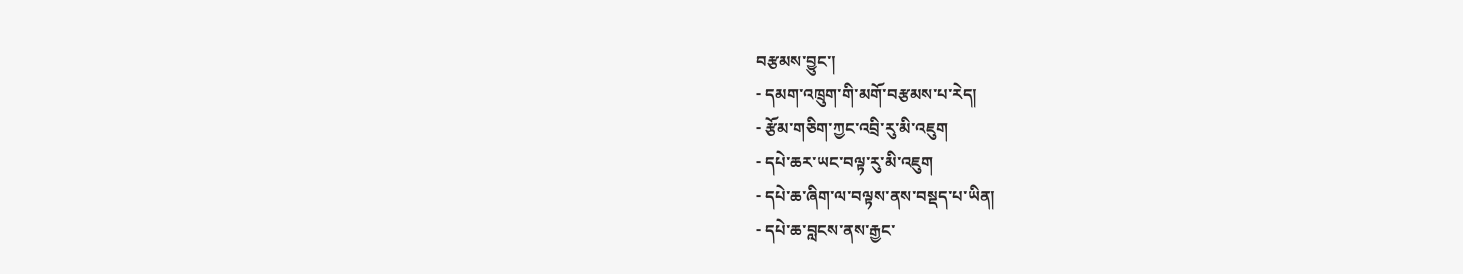བརྩམས་བྱུང་།
- དམག་འཁྲུག་གི་མགོ་བརྩམས་པ་རེད།
- རྩོམ་གཅིག་ཀྱང་འབྲི་རུ་མི་འཇུག
- དཔེ་ཆར་ཡང་བལྟ་རུ་མི་འཇུག
- དཔེ་ཆ་ཞིག་ལ་བལྟས་ནས་བསྡད་པ་ཡིན།
- དཔེ་ཆ་བླངས་ནས་རྒྱང་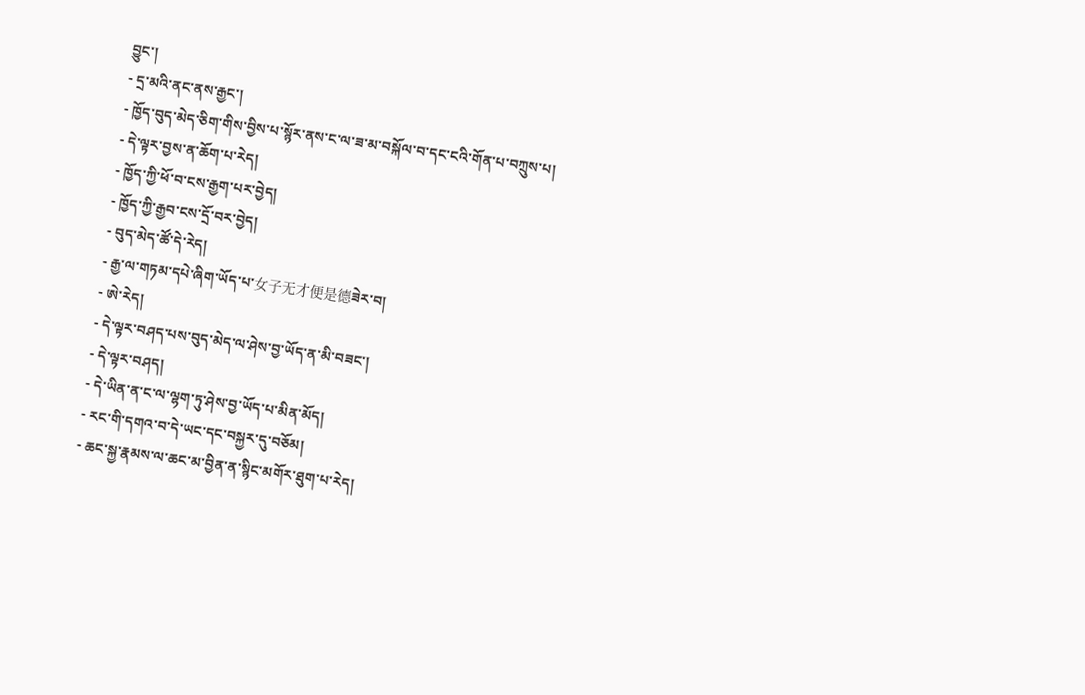བྱུང་།
- དྲ་མའི་ནང་ནས་རྒྱང་།
- ཁྱོད་བུད་མེད་ཅིག་གིས་བྱིས་པ་སྙོར་ནས་ང་ལ་ཟ་མ་བསྐོལ་བ་དང་ངའི་གོན་པ་བཀྲུས་པ།
- དེ་ལྟར་བྱས་ན་ཆོག་པ་རེད།
- ཁྱོད་ཀྱི་ཕོ་བ་ངས་རྒྱག་པར་བྱེད།
- ཁྱོད་ཀྱི་རྒྱབ་ངས་དྲོ་བར་བྱེད།
- བུད་མེད་ཚོ་དེ་རེད།
- རྒྱ་ལ་གཏམ་དཔེ་ཞིག་ཡོད་པ་女子无才便是德ཟེར་བ།
- ཨེ་རེད།
- དེ་ལྟར་བཤད་པས་བུད་མེད་ལ་ཤེས་བྱ་ཡོད་ན་མི་བཟང་།
- དེ་ལྟར་བཤད།
- དེ་ཡིན་ན་ང་ལ་ལྷག་ཏུ་ཤེས་བྱ་ཡོད་པ་མིན་མོད།
- རང་གི་དགའ་བ་དེ་ཡང་དང་བསྐྱར་དུ་བཅོམ།
- ཆང་སྐྱ་རྣམས་ལ་ཆང་མ་བྱིན་ན་སྙིང་མགོར་ཐུག་པ་རེད།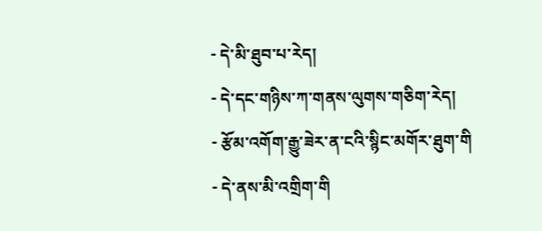- དེ་མི་ཐུབ་པ་རེད།
- དེ་དང་གཉིས་ཀ་གནས་ལུགས་གཅིག་རེད།
- རྩོམ་འགོག་རྒྱུ་ཟེར་ན་ངའི་སྙིང་མགོར་ཐུག་གི
- དེ་ནས་མི་འགྲིག་གི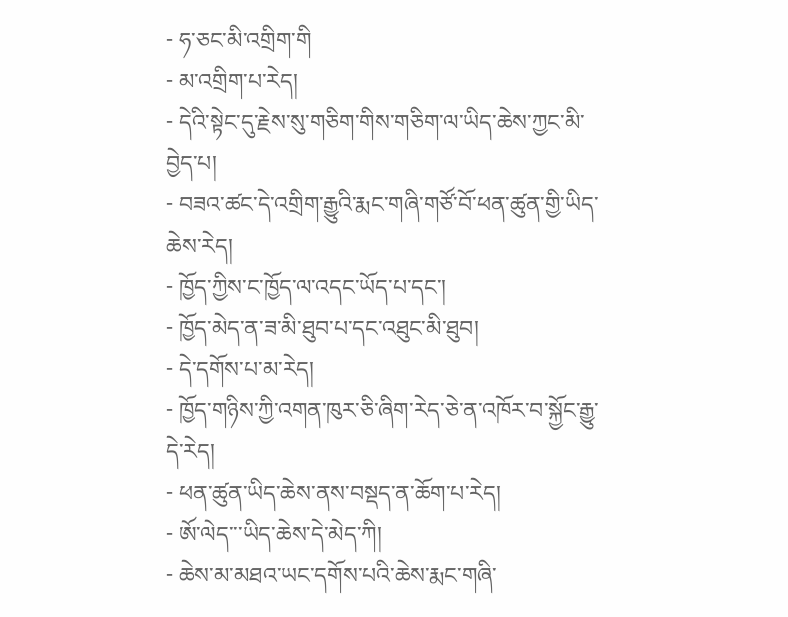- ཧ་ཅང་མི་འགྲིག་གི
- མ་འགྲིག་པ་རེད།
- དེའི་སྟེང་དུ་རྗེས་སུ་གཅིག་གིས་གཅིག་ལ་ཡིད་ཆེས་ཀྱང་མི་བྱེད་པ།
- བཟའ་ཚང་དེ་འགྲིག་རྒྱུའི་རྨང་གཞི་གཙོ་བོ་ཕན་ཚུན་གྱི་ཡིད་ཆེས་རེད།
- ཁྱོད་ཀྱིས་ང་ཁྱོད་ལ་འདང་ཡོད་པ་དང་།
- ཁྱོད་མེད་ན་ཟ་མི་ཐུབ་པ་དང་འཐུང་མི་ཐུབ།
- དེ་དགོས་པ་མ་རེད།
- ཁྱོད་གཉིས་ཀྱི་འགན་ཁུར་ཅི་ཞིག་རེད་ཅེ་ན་འཁོར་བ་སྐྱོང་རྒྱུ་དེ་རེད།
- ཕན་ཚུན་ཡིད་ཆེས་ནས་བསྡད་ན་ཆོག་པ་རེད།
- ཨོ་ལེད་་་ཡིད་ཆེས་དེ་མེད་ཀི།
- ཆེས་མ་མཐའ་ཡང་དགོས་པའི་ཆེས་རྨང་གཞི་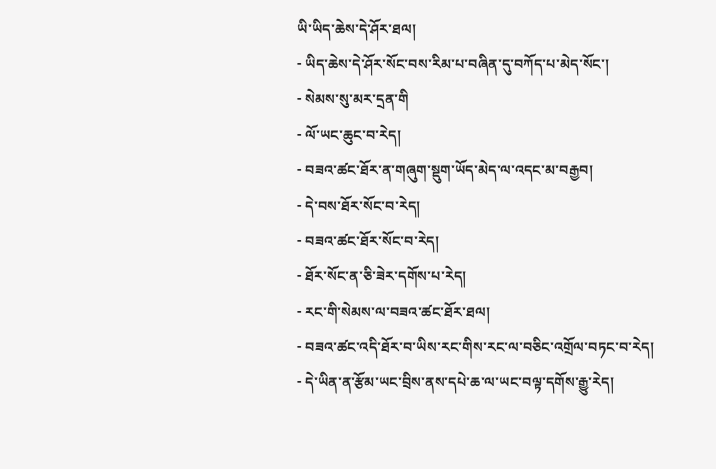ཡི་ཡིད་ཆེས་དེ་ཤོར་ཐལ།
- ཡིད་ཆེས་དེ་ཤོར་སོང་བས་རིམ་པ་བཞིན་དུ་བཀོད་པ་མེད་སོང་།
- སེམས་སུ་མར་དྲན་གི
- ལོ་ཡང་ཆུང་བ་རེད།
- བཟའ་ཚང་ཐོར་ན་གཞུག་སྡུག་ཡོད་མེད་ལ་འདང་མ་བརྒྱབ།
- དེ་བས་ཐོར་སོང་བ་རེད།
- བཟའ་ཚང་ཐོར་སོང་བ་རེད།
- ཐོར་སོང་ན་ཅི་ཟེར་དགོས་པ་རེད།
- རང་གི་སེམས་ལ་བཟའ་ཚང་ཐོར་ཐལ།
- བཟའ་ཚང་འདི་ཐོར་བ་ཡིས་རང་གིས་རང་ལ་བཅིང་འགྲོལ་བཏང་བ་རེད།
- དེ་ཡིན་ན་རྩོམ་ཡང་བྲིས་ནས་དཔེ་ཆ་ལ་ཡང་བལྟ་དགོས་རྒྱུ་རེད།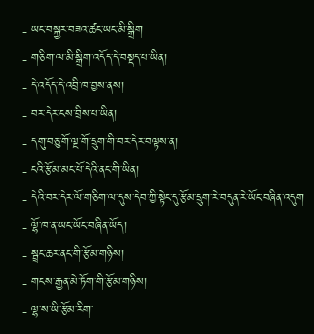- ཡང་བསྐྱར་བཟའ་ཚང་ཡང་མི་སྒྲིག
- གཅིག་ལ་མི་སྒྲིག་འདོད་དེ་བསྡད་པ་ཡིན།
- དེ་འདོད་དེ་འབྲི་ཁ་བྱས་ནས།
- བར་དེར་ངས་བྲིས་པ་ཡིན།
- དགུ་བཅུ་གོ་ལྔ་གོ་དྲུག་གི་བར་དེར་བལྟས་ན།
- ངའི་རྩོམ་མང་པོ་དེའི་ནང་གི་ཡིན།
- དེའི་བར་དེར་ལོ་གཅིག་ལ་དུས་དེབ་ཀྱི་སྟེང་དུ་རྩོམ་དྲུག་རེ་བདུན་རེ་ཡོང་བཞིན་འདུག
- ལྷོ་ཁ་ན་ཡང་ཡོང་བཞིན་ཡོད།
- སྦྲང་ཆར་ནང་གི་རྩོམ་གཉིས།
- གངས་རྒྱན་མེ་ཏོག་གི་རྩོམ་གཉིས།
- ལྷ་ས་ཡི་རྩོམ་རིག་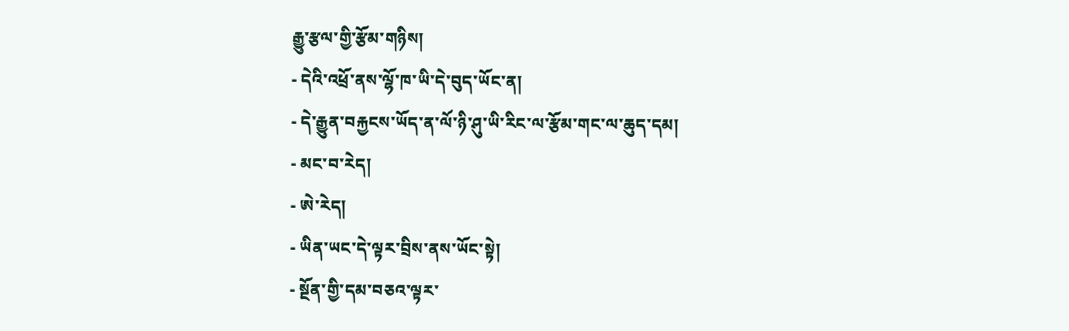རྒྱུ་རྩལ་གྱི་རྩོམ་གཉིས།
- དེའི་འཕྲོ་ནས་ལྷོ་ཁ་ཡི་དེ་བུད་ཡོང་ན།
- དེ་རྒྱུན་བརྐྱངས་ཡོད་ན་ལོ་ཉི་ཤུ་ཡི་རིང་ལ་རྩོམ་གང་ལ་ཆུད་དམ།
- མང་བ་རེད།
- ཨེ་རེད།
- ཡིན་ཡང་དེ་ལྟར་བྲིས་ནས་ཡོང་སྟེ།
- སྔོན་གྱི་དམ་བཅའ་ལྟར་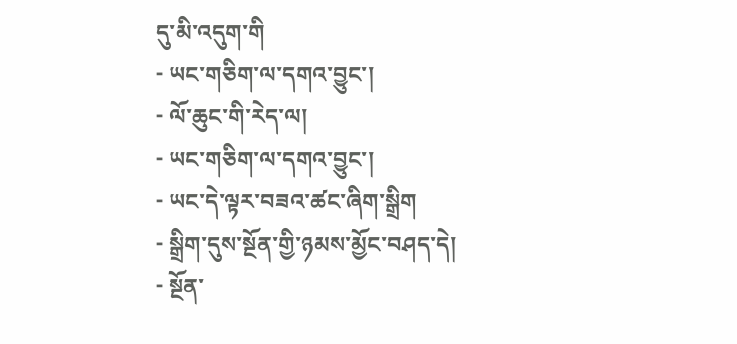དུ་མི་འདུག་གི
- ཡང་གཅིག་ལ་དགའ་བྱུང་།
- ལོ་ཆུང་གི་རེད་ལ།
- ཡང་གཅིག་ལ་དགའ་བྱུང་།
- ཡང་དེ་ལྟར་བཟའ་ཚང་ཞིག་སྒྲིག
- སྒྲིག་དུས་སྔོན་གྱི་ཉམས་མྱོང་བཤད་དེ།
- སྔོན་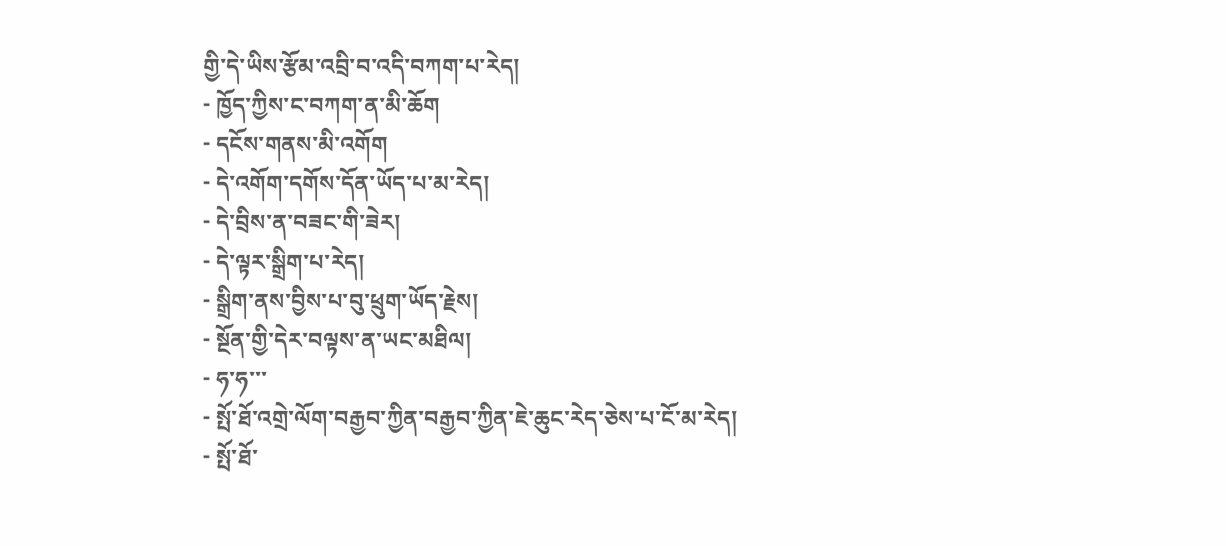གྱི་དེ་ཡིས་རྩོམ་འབྲི་བ་འདི་བཀག་པ་རེད།
- ཁྱོད་ཀྱིས་ང་བཀག་ན་མི་ཆོག
- དངོས་གནས་མི་འགོག
- དེ་འགོག་དགོས་དོན་ཡོད་པ་མ་རེད།
- དེ་བྲིས་ན་བཟང་གི་ཟེར།
- དེ་ལྟར་སྒྲིག་པ་རེད།
- སྒྲིག་ནས་བྱིས་པ་བུ་ཕྲུག་ཡོད་རྗེས།
- སྔོན་གྱི་དེར་བལྟས་ན་ཡང་མཐིལ།
- ཧ་ཧ་་་
- སྤོ་ཐོ་འགྲེ་ལོག་བརྒྱབ་ཀྱིན་བརྒྱབ་ཀྱིན་ཇེ་ཆུང་རེད་ཅེས་པ་ངོ་མ་རེད།
- སྤོ་ཐོ་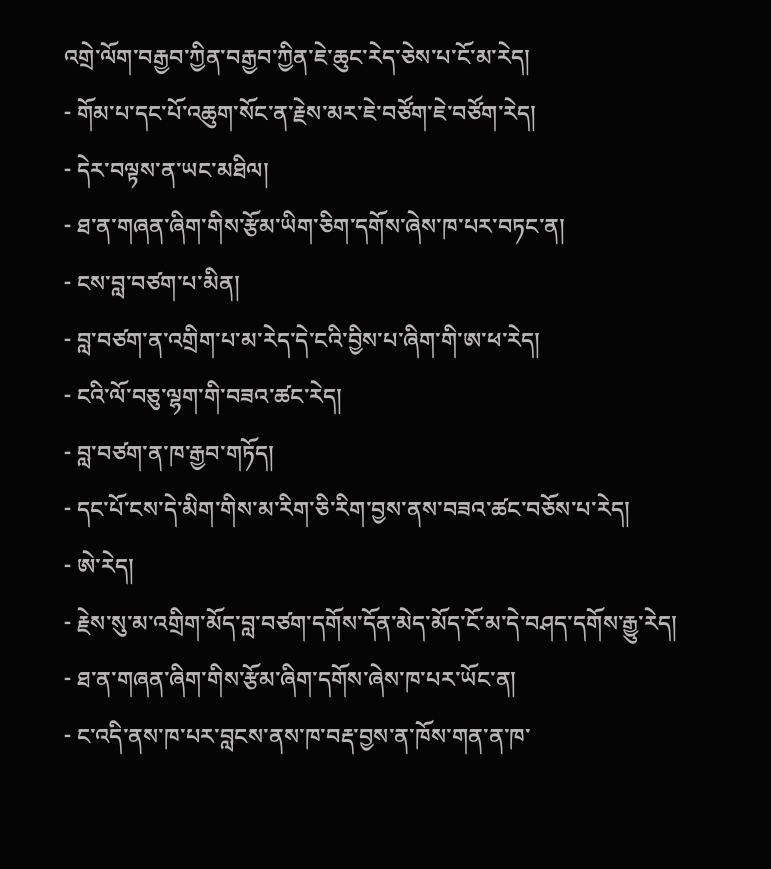འགྲེ་ལོག་བརྒྱབ་ཀྱིན་བརྒྱབ་ཀྱིན་ཇེ་ཆུང་རེད་ཅེས་པ་ངོ་མ་རེད།
- གོམ་པ་དང་པོ་འཆུག་སོང་ན་རྗེས་མར་ཇེ་བཙོག་ཇེ་བཙོག་རེད།
- དེར་བལྟས་ན་ཡང་མཐིལ།
- ཐ་ན་གཞན་ཞིག་གིས་རྩོམ་ཡིག་ཅིག་དགོས་ཞེས་ཁ་པར་བཏང་ན།
- ངས་བླ་བཙག་པ་མིན།
- བླ་བཙག་ན་འགྲིག་པ་མ་རེད་དེ་ངའི་བྱིས་པ་ཞིག་གི་ཨ་ཕ་རེད།
- ངའི་ལོ་བཅུ་ལྷག་གི་བཟའ་ཚང་རེད།
- བླ་བཙག་ན་ཁ་རྒྱབ་གཏོད།
- དང་པོ་ངས་དེ་མིག་གིས་མ་རིག་ཅི་རིག་བྱས་ནས་བཟའ་ཚང་བཅོས་པ་རེད།
- ཨེ་རེད།
- རྗེས་སུ་མ་འགྲིག་མོད་བླ་བཙག་དགོས་དོན་མེད་མོད་ངོ་མ་དེ་བཤད་དགོས་རྒྱུ་རེད།
- ཐ་ན་གཞན་ཞིག་གིས་རྩོམ་ཞིག་དགོས་ཞེས་ཁ་པར་ཡོང་ན།
- ང་འདི་ནས་ཁ་པར་བླངས་ནས་ཁ་བརྡ་བྱས་ན་ཁོས་གན་ན་ཁ་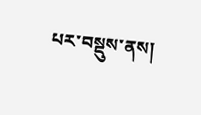པར་བསྡུས་ནས།